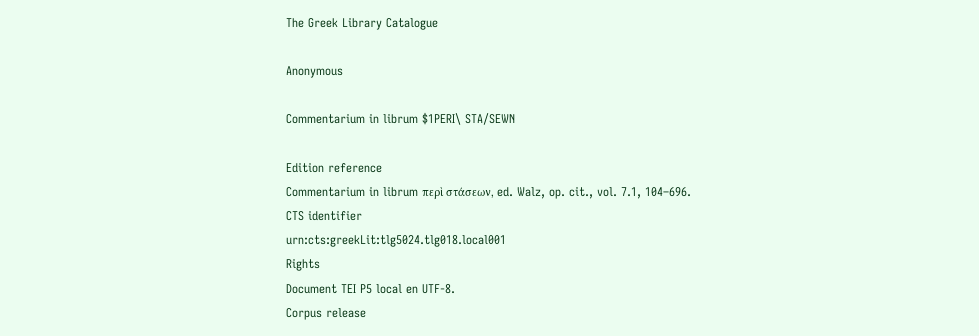The Greek Library Catalogue

Anonymous

Commentarium in librum $1PERI\ STA/SEWN

Edition reference
Commentarium in librum περὶ στάσεων, ed. Walz, op. cit., vol. 7.1, 104–696.
CTS identifier
urn:cts:greekLit:tlg5024.tlg018.local001
Rights
Document TEI P5 local en UTF-8.
Corpus release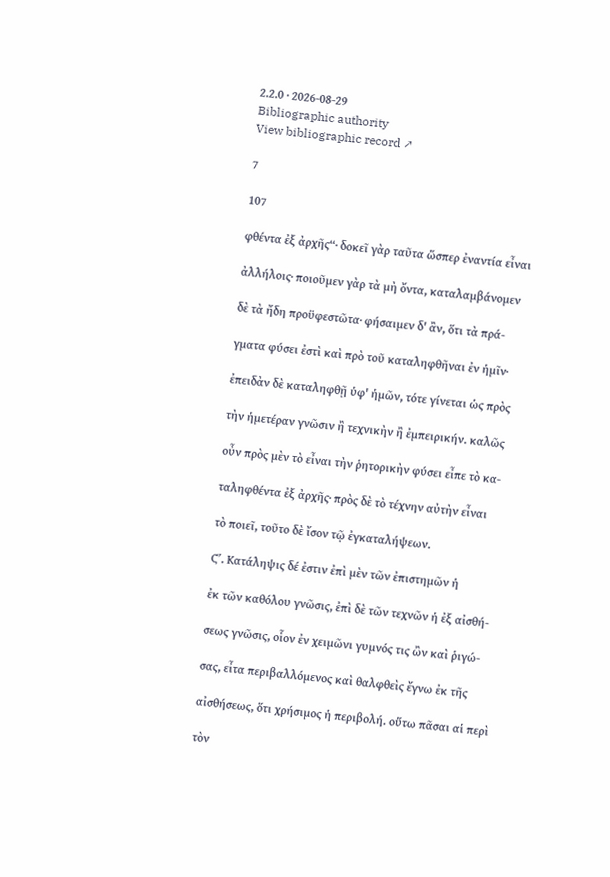2.2.0 · 2026-08-29
Bibliographic authority
View bibliographic record ↗

7

107

φθέντα ἐξ ἀρχῆς“· δοκεῖ γὰρ ταῦτα ὥσπερ ἐναντία εἶναι

ἀλλήλοις· ποιοῦμεν γὰρ τὰ μὴ ὄντα, καταλαμβάνομεν

δὲ τὰ ἤδη προϋφεστῶτα· φήσαιμεν δ' ἂν, ὅτι τὰ πρά-

γματα φύσει ἐστὶ καὶ πρὸ τοῦ καταληφθῆναι ἐν ἡμῖν·

ἐπειδὰν δὲ καταληφθῇ ὑφ' ἡμῶν, τότε γίνεται ὡς πρὸς

τὴν ἡμετέραν γνῶσιν ἢ τεχνικὴν ἢ ἐμπειρικήν. καλῶς

οὖν πρὸς μὲν τὸ εἶναι τὴν ῥητορικὴν φύσει εἶπε τὸ κα-

ταληφθέντα ἐξ ἀρχῆς· πρὸς δὲ τὸ τέχνην αὐτὴν εἶναι

τὸ ποιεῖ, τοῦτο δὲ ἴσον τῷ ἐγκαταλήψεων.

Ϛʹ. Κατάληψις δέ ἐστιν ἐπὶ μὲν τῶν ἐπιστημῶν ἡ

ἐκ τῶν καθόλου γνῶσις, ἐπὶ δὲ τῶν τεχνῶν ἡ ἐξ αἰσθή-

σεως γνῶσις, οἷον ἐν χειμῶνι γυμνός τις ὢν καὶ ῥιγώ-

σας, εἶτα περιβαλλόμενος καὶ θαλφθεὶς ἔγνω ἐκ τῆς

αἰσθήσεως, ὅτι χρήσιμος ἡ περιβολή. οὕτω πᾶσαι αἱ περὶ

τὸν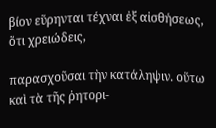βίον εὕρηνται τέχναι ἐξ αἰσθήσεως, ὅτι χρειώδεις,

παρασχοῦσαι τὴν κατάληψιν. οὕτω καὶ τὰ τῆς ῥητορι-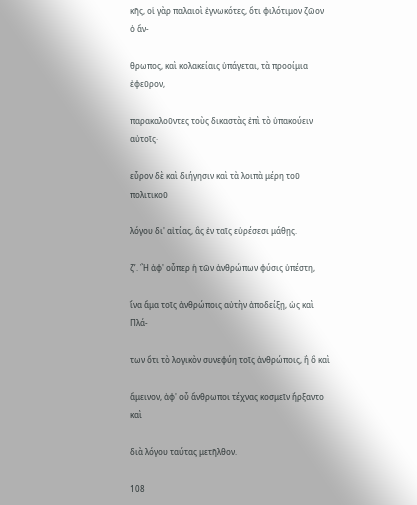κῆς, οἱ γὰρ παλαιοὶ ἐγνωκότες, ὅτι φιλότιμον ζῶον ὁ ἄν-

θρωπος, καὶ κολακείαις ὑπάγεται, τὰ προοίμια ἐφεῦρον,

παρακαλοῦντες τοὺς δικαστὰς ἐπὶ τὸ ὑπακούειν αὐτοῖς·

εὗρον δὲ καὶ διήγησιν καὶ τὰ λοιπὰ μέρη τοῦ πολιτικοῦ

λόγου δι' αἰτίας, ἃς ἐν ταῖς εὑρέσεσι μάθῃς.

ζʹ. Ἢ ἀφ' οὗπερ ἡ τῶν ἀνθρώπων φύσις ὑπέστη,

ἵνα ἅμα τοῖς ἀνθρώποις αὐτὴν ἀποδείξῃ, ὡς καὶ Πλά-

των ὅτι τὸ λογικὸν συνεφύη τοῖς ἀνθρώποις, ἢ ὃ καὶ

ἄμεινον, ἀφ' οὗ ἄνθρωποι τέχνας κοσμεῖν ἤρξαντο καὶ

διὰ λόγου ταύτας μετῆλθον.

108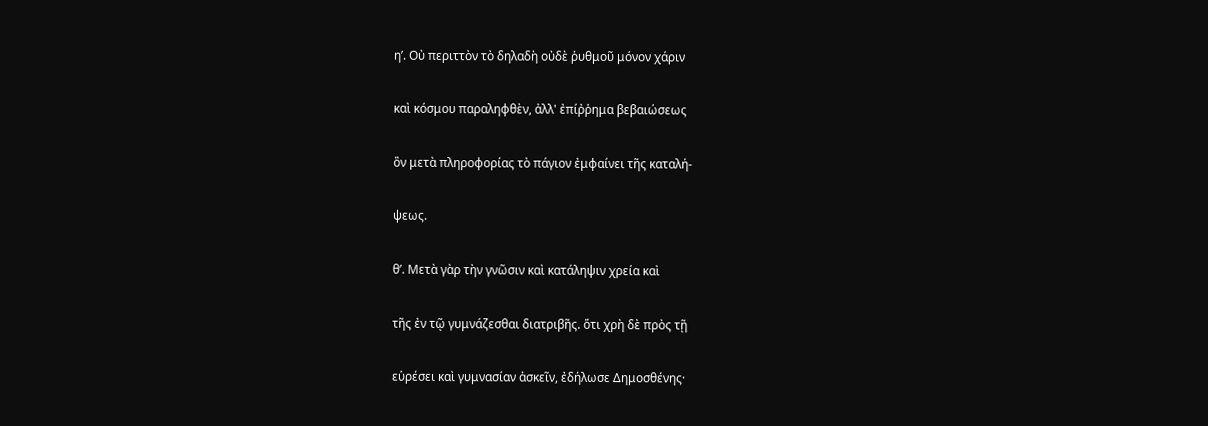ηʹ. Οὐ περιττὸν τὸ δηλαδὴ οὐδὲ ῥυθμοῦ μόνον χάριν

καὶ κόσμου παραληφθὲν, ἀλλ' ἐπίῤῥημα βεβαιώσεως

ὂν μετὰ πληροφορίας τὸ πάγιον ἐμφαίνει τῆς καταλή-

ψεως.

θʹ. Μετὰ γὰρ τὴν γνῶσιν καὶ κατάληψιν χρεία καὶ

τῆς ἐν τῷ γυμνάζεσθαι διατριβῆς. ὅτι χρὴ δὲ πρὸς τῇ

εὑρέσει καὶ γυμνασίαν ἀσκεῖν, ἐδήλωσε Δημοσθένης·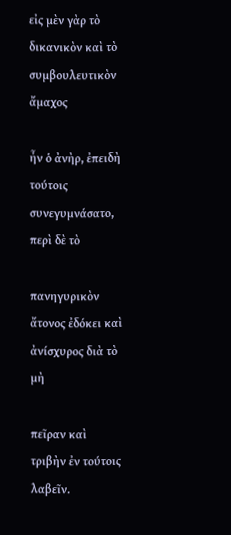εἰς μὲν γὰρ τὸ δικανικὸν καὶ τὸ συμβουλευτικὸν ἄμαχος

ἦν ὁ ἀνὴρ, ἐπειδὴ τούτοις συνεγυμνάσατο, περὶ δὲ τὸ

πανηγυρικὸν ἄτονος ἐδόκει καὶ ἀνίσχυρος διὰ τὸ μὴ

πεῖραν καὶ τριβὴν ἐν τούτοις λαβεῖν.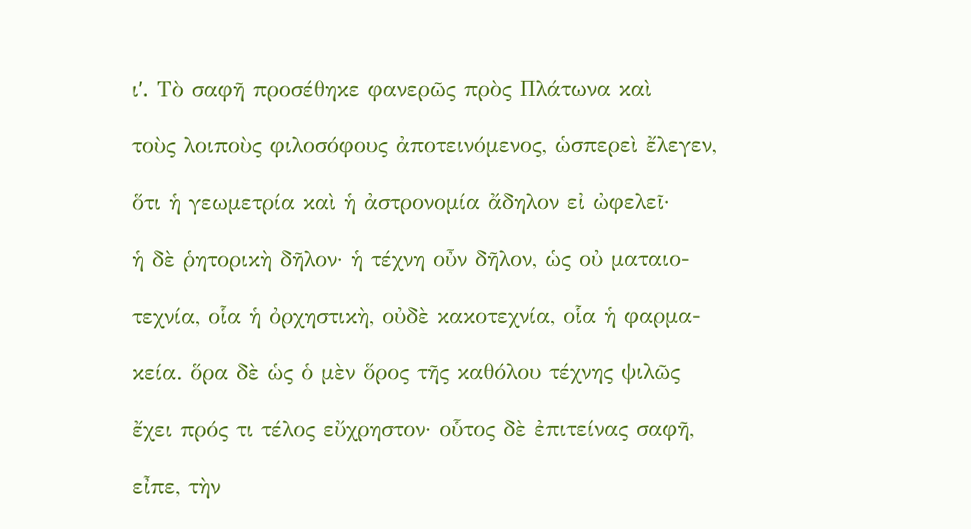ιʹ. Τὸ σαφῆ προσέθηκε φανερῶς πρὸς Πλάτωνα καὶ

τοὺς λοιποὺς φιλοσόφους ἀποτεινόμενος, ὡσπερεὶ ἔλεγεν,

ὅτι ἡ γεωμετρία καὶ ἡ ἀστρονομία ἄδηλον εἰ ὠφελεῖ·

ἡ δὲ ῥητορικὴ δῆλον· ἡ τέχνη οὖν δῆλον, ὡς οὐ ματαιο-

τεχνία, οἷα ἡ ὀρχηστικὴ, οὐδὲ κακοτεχνία, οἷα ἡ φαρμα-

κεία. ὅρα δὲ ὡς ὁ μὲν ὅρος τῆς καθόλου τέχνης ψιλῶς

ἔχει πρός τι τέλος εὔχρηστον· οὗτος δὲ ἐπιτείνας σαφῆ,

εἶπε, τὴν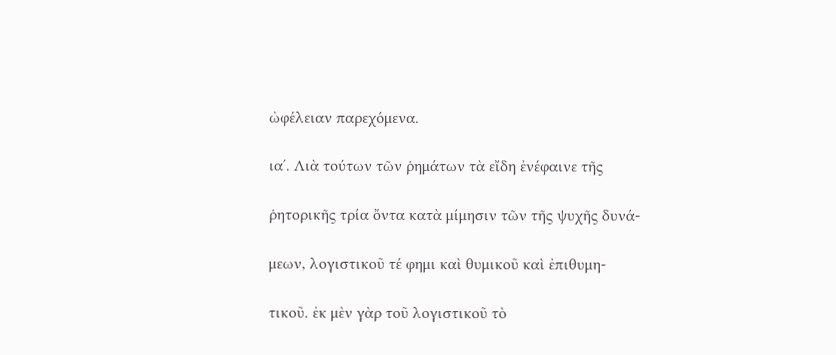ὠφέλειαν παρεχόμενα.

ιαʹ. Λιὰ τούτων τῶν ῥημάτων τὰ εἴδη ἐνέφαινε τῆς

ῥητορικῆς τρία ὄντα κατὰ μίμησιν τῶν τῆς ψυχῆς δυνά-

μεων, λογιστικοῦ τέ φημι καὶ θυμικοῦ καὶ ἐπιθυμη-

τικοῦ. ἐκ μὲν γὰρ τοῦ λογιστικοῦ τὸ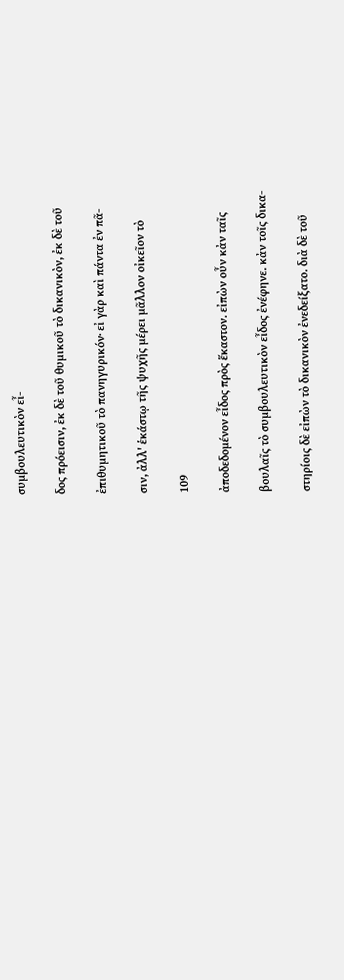συμβουλευτικὸν εἶ-

δος πρόεισιν, ἐκ δὲ τοῦ θυμικοῦ τὸ δικανικὸν, ἐκ δὲ τοῦ

ἐπιθυμητικοῦ τὸ πανηγυρικόν· εἰ γὰρ καὶ πάντα ἐν πᾶ-

σιν, ἀλλ' ἑκάστῳ τῆς ψυχῆς μέρει μᾶλλον οἰκεῖον τὸ

109

ἀποδεδομένον εἶδος πρὸς ἕκαστον. εἰπὼν οὖν κἀν ταῖς

βουλαῖς τὸ συμβουλευτικὸν εἶδος ἐνέφηνε. κἀν τοῖς δικα-

στηρίοις δὲ εἰπὼν τὸ δικανικὸν ἐνεδείξατο. διὰ δὲ τοῦ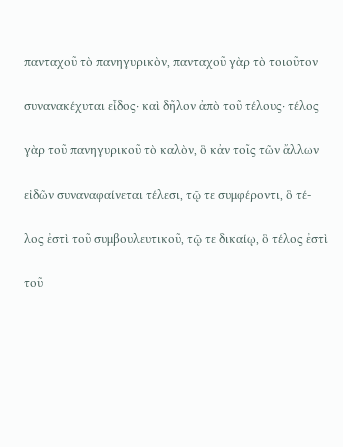πανταχοῦ τὸ πανηγυρικὸν, πανταχοῦ γὰρ τὸ τοιοῦτον

συνανακέχυται εἶδος· καὶ δῆλον ἀπὸ τοῦ τέλους· τέλος

γὰρ τοῦ πανηγυρικοῦ τὸ καλὸν, ὃ κἀν τοῖς τῶν ἄλλων

εἰδῶν συναναφαίνεται τέλεσι, τῷ τε συμφέροντι, ὃ τέ-

λος ἐστὶ τοῦ συμβουλευτικοῦ, τῷ τε δικαίῳ, ὃ τέλος ἐστὶ

τοῦ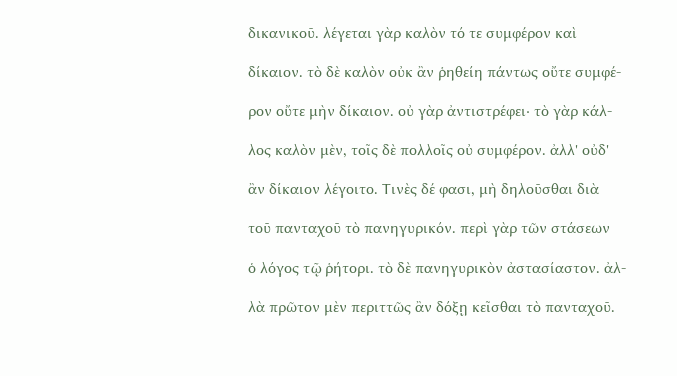δικανικοῦ. λέγεται γὰρ καλὸν τό τε συμφέρον καὶ

δίκαιον. τὸ δὲ καλὸν οὐκ ἂν ῥηθείη πάντως οὔτε συμφέ-

ρον οὔτε μὴν δίκαιον. οὐ γὰρ ἀντιστρέφει· τὸ γὰρ κάλ-

λος καλὸν μὲν, τοῖς δὲ πολλοῖς οὐ συμφέρον. ἀλλ' οὐδ'

ἂν δίκαιον λέγοιτο. Τινὲς δέ φασι, μὴ δηλοῦσθαι διὰ

τοῦ πανταχοῦ τὸ πανηγυρικόν. περὶ γὰρ τῶν στάσεων

ὁ λόγος τῷ ῥήτορι. τὸ δὲ πανηγυρικὸν ἀστασίαστον. ἀλ-

λὰ πρῶτον μὲν περιττῶς ἂν δόξῃ κεῖσθαι τὸ πανταχοῦ.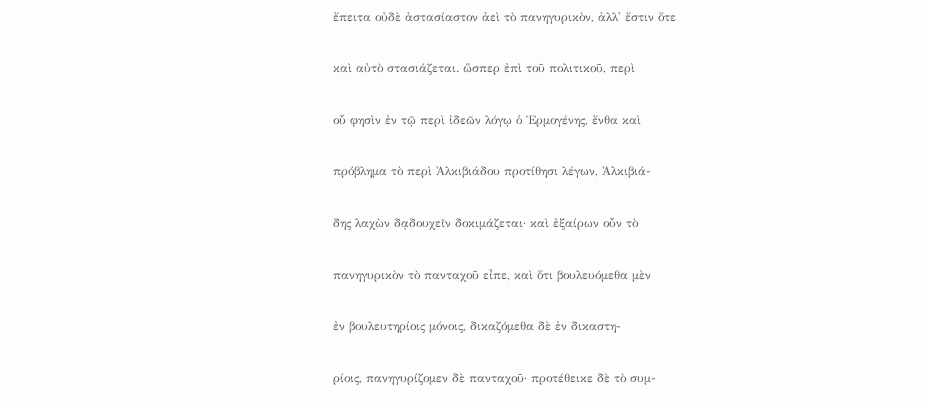ἔπειτα οὐδὲ ἀστασίαστον ἀεὶ τὸ πανηγυρικὸν, ἀλλ' ἔστιν ὅτε

καὶ αὐτὸ στασιάζεται. ὥσπερ ἐπὶ τοῦ πολιτικοῦ, περὶ

οὗ φησὶν ἐν τῷ περὶ ἰδεῶν λόγῳ ὁ Ἑρμογένης, ἔνθα καὶ

πρόβλημα τὸ περὶ Ἀλκιβιάδου προτίθησι λέγων, Ἀλκιβιά-

δης λαχὼν δᾳδουχεῖν δοκιμάζεται· καὶ ἐξαίρων οὖν τὸ

πανηγυρικὸν τὸ πανταχοῦ εἶπε, καὶ ὅτι βουλευόμεθα μὲν

ἐν βουλευτηρίοις μόνοις, δικαζόμεθα δὲ ἐν δικαστη-

ρίοις, πανηγυρίζομεν δὲ πανταχοῦ· προτέθεικε δὲ τὸ συμ-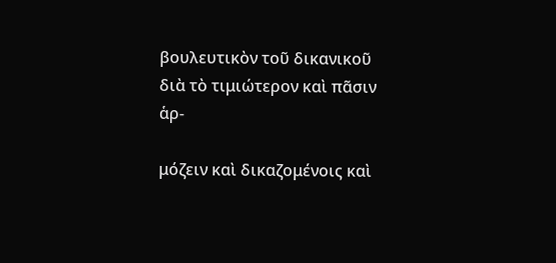βουλευτικὸν τοῦ δικανικοῦ διὰ τὸ τιμιώτερον καὶ πᾶσιν ἁρ-

μόζειν καὶ δικαζομένοις καὶ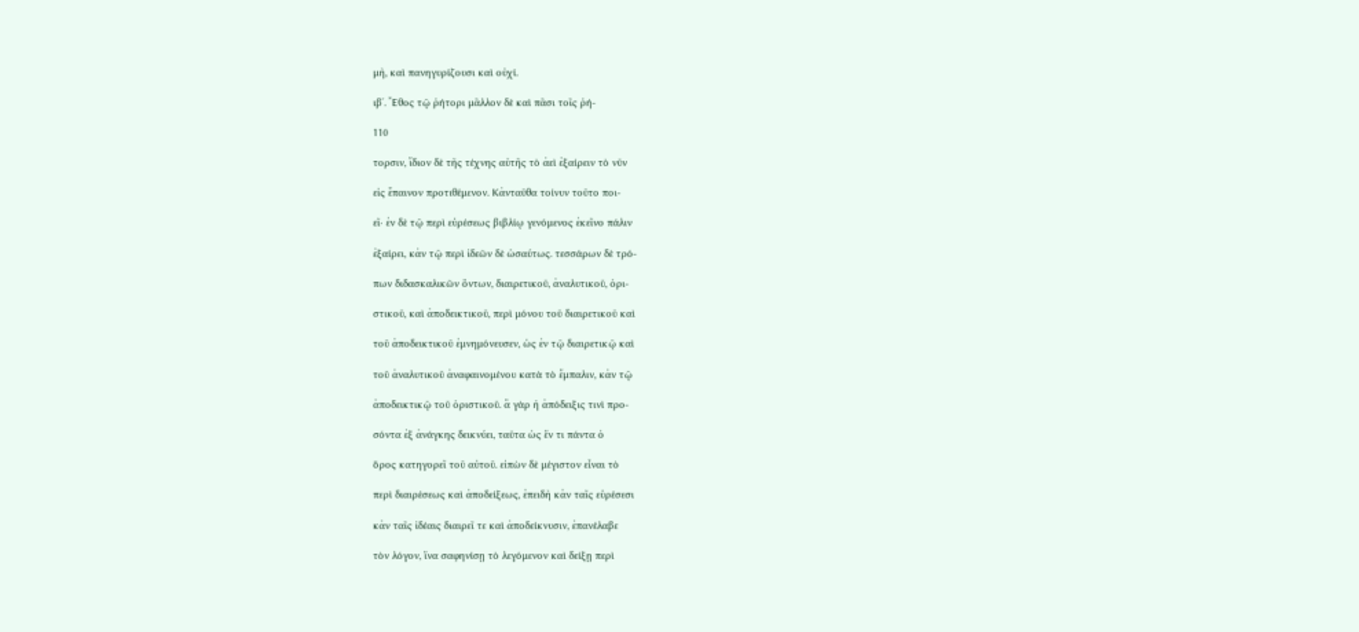μὴ, καὶ πανηγυρίζουσι καὶ οὐχί.

ιβʹ. Ἔθος τῷ ῥήτορι μᾶλλον δὲ καὶ πᾶσι τοῖς ῥή-

110

τορσιν, ἴδιον δὲ τῆς τέχνης αὐτῆς τὸ ἀεὶ ἐξαίρειν τὸ νῦν

εἰς ἔπαινον προτιθέμενον. Κἀνταῦθα τοίνυν τοῦτο ποι-

εῖ· ἐν δὲ τῷ περὶ εὑρέσεως βιβλίῳ γενόμενος ἐκεῖνο πάλιν

ἐξαίρει, κἀν τῷ περὶ ἰδεῶν δὲ ὡσαύτως. τεσσάρων δὲ τρό-

πων διδασκαλικῶν ὄντων, διαιρετικοῦ, ἀναλυτικοῦ, ὁρι-

στικοῦ, καὶ ἀποδεικτικοῦ, περὶ μόνου τοῦ διαιρετικοῦ καὶ

τοῦ ἀποδεικτικοῦ ἐμνημόνευσεν, ὡς ἐν τῷ διαιρετικῷ καὶ

τοῦ ἀναλυτικοῦ ἀναφαινομένου κατὰ τὸ ἔμπαλιν, κἀν τῷ

ἀποδεικτικῷ τοῦ ὁριστικοῦ. ἃ γὰρ ἡ ἀπόδειξις τινὶ προ-

σόντα ἐξ ἀνάγκης δεικνύει, ταῦτα ὡς ἕν τι πάντα ὁ

ὅρος κατηγορεῖ τοῦ αὐτοῦ. εἰπὼν δὲ μέγιστον εἶναι τὸ

περὶ διαιρέσεως καὶ ἀποδείξεως, ἐπειδὴ κἀν ταῖς εὑρέσεσι

κἀν ταῖς ἰδέαις διαιρεῖ τε καὶ ἀποδείκνυσιν, ἐπανέλαβε

τὸν λόγον, ἵνα σαφηνίσῃ τὸ λεγόμενον καὶ δείξῃ περὶ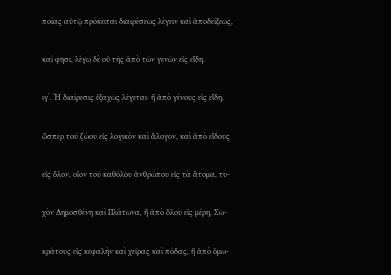ποίας αὐτῷ πρόκειται διαιρέσεως λέγειν καὶ ἀποδείξεως,

καί φησι, λέγω δὲ οὐ τῆς ἀπὸ τῶν γενῶν εἰς εἴδη.

ιγʹ. Ἡ διαίρεσις ἑξαχῶς λέγεται· ἢ ἀπὸ γένους εἰς εἴδη,

ὥσπερ τοῦ ζώου εἰς λογικὸν καὶ ἄλογον, καὶ ἀπὸ εἴδους

εἰς ὅλον, οἷον τοῦ καθόλου ἀνθρώπου εἰς τὰ ἄτομα, τυ-

χὸν Δημοσθένη καὶ Πλάτωνα, ἢ ἀπὸ ὅλου εἰς μέρη, Σω-

κράτους εἰς κεφαλὴν καὶ χεῖρας καὶ πόδας, ἢ ἀπὸ ὁμω-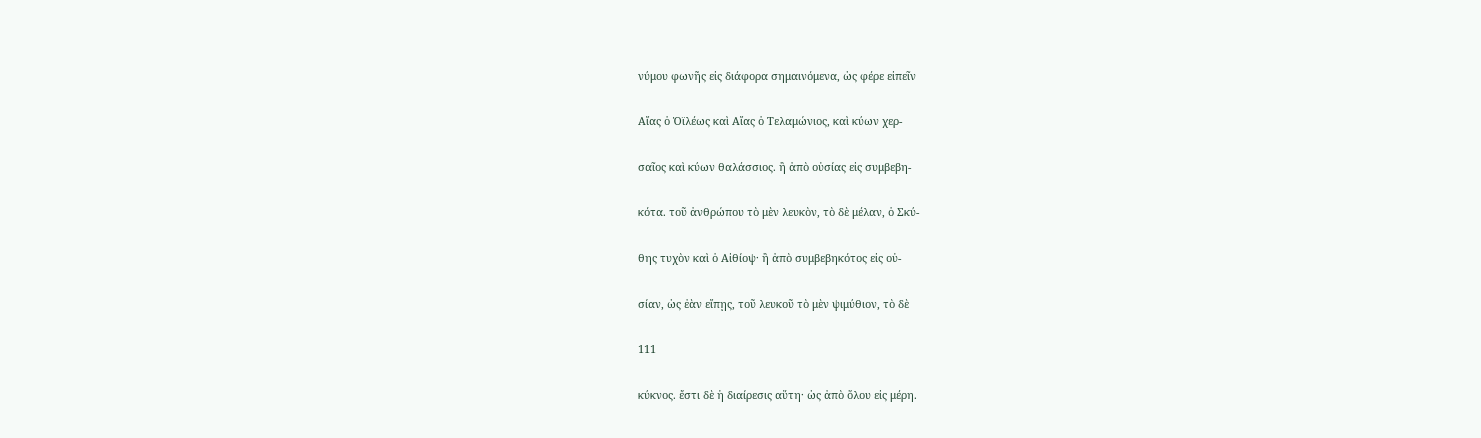νύμου φωνῆς εἰς διάφορα σημαινόμενα, ὡς φέρε εἰπεῖν

Αἴας ὁ Ὀϊλέως καὶ Αἴας ὁ Τελαμώνιος, καὶ κύων χερ-

σαῖος καὶ κύων θαλάσσιος. ἢ ἀπὸ οὐσίας εἰς συμβεβη-

κότα. τοῦ ἀνθρώπου τὸ μὲν λευκὸν, τὸ δὲ μέλαν, ὁ Σκύ-

θης τυχὸν καὶ ὁ Αἰθίοψ· ἢ ἀπὸ συμβεβηκότος εἰς οὐ-

σίαν, ὡς ἐὰν εἴπῃς, τοῦ λευκοῦ τὸ μὲν ψιμύθιον, τὸ δὲ

111

κύκνος. ἔστι δὲ ἡ διαίρεσις αὕτη· ὡς ἀπὸ ὅλου εἰς μέρη.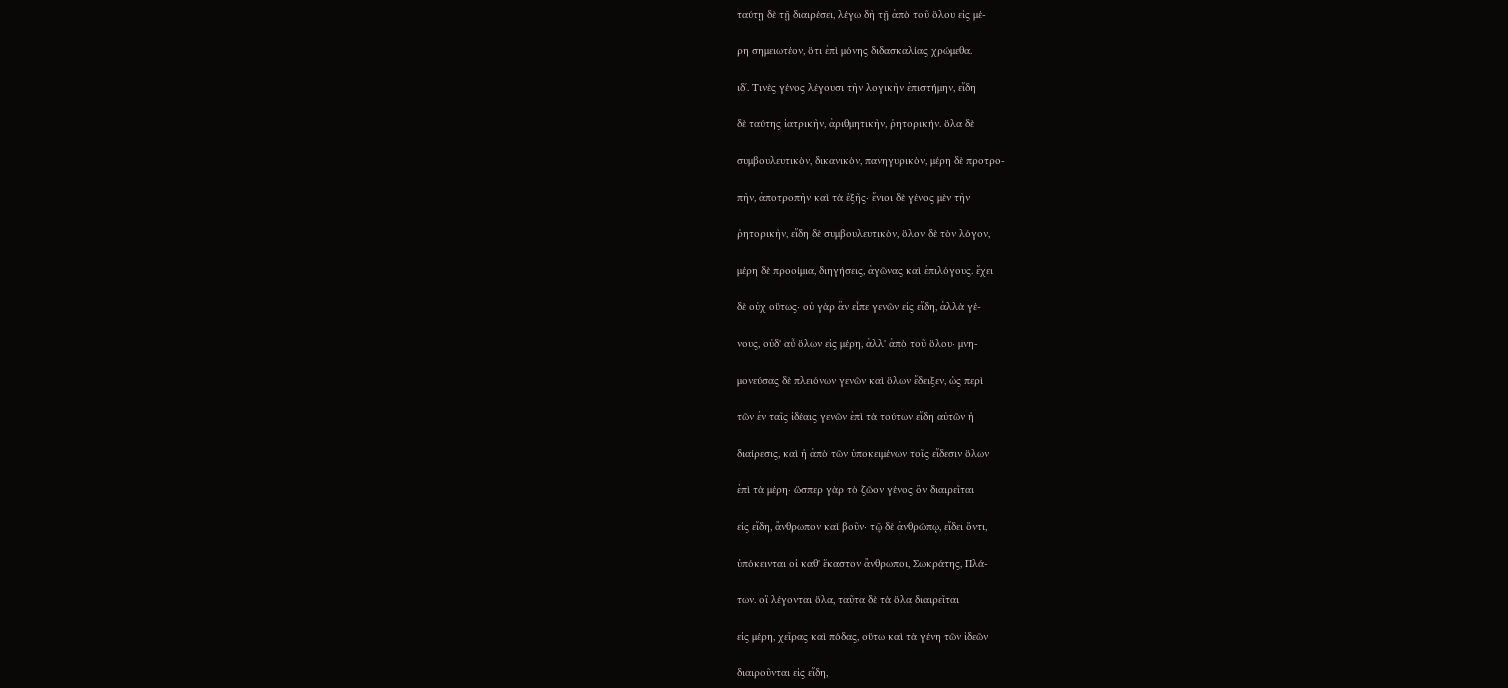ταύτῃ δὲ τῇ διαιρέσει, λέγω δὴ τῇ ἀπὸ τοῦ ὅλου εἰς μέ-

ρη σημειωτέον, ὅτι ἐπὶ μόνης διδασκαλίας χρώμεθα.

ιδʹ. Τινὲς γένος λέγουσι τὴν λογικὴν ἐπιστήμην, εἴδη

δὲ ταύτης ἰατρικὴν, ἀριθμητικὴν, ῥητορικήν. ὅλα δὲ

συμβουλευτικὸν, δικανικὸν, πανηγυρικὸν, μέρη δὲ προτρο-

πὴν, ἀποτροπὴν καὶ τὰ ἑξῆς· ἔνιοι δὲ γένος μὲν τὴν

ῥητορικὴν, εἴδη δὲ συμβουλευτικὸν, ὅλον δὲ τὸν λόγον,

μέρη δὲ προοίμια, διηγήσεις, ἀγῶνας καὶ ἐπιλόγους. ἔχει

δὲ οὐχ οὕτως· οὐ γὰρ ἂν εἶπε γενῶν εἰς εἴδη, ἀλλὰ γέ-

νους, οὐδ' αὖ ὅλων εἰς μέρη, ἀλλ' ἀπὸ τοῦ ὅλου· μνη-

μονεύσας δὲ πλειόνων γενῶν καὶ ὅλων ἔδειξεν, ὡς περὶ

τῶν ἐν ταῖς ἰδέαις γενῶν ἐπὶ τὰ τούτων εἴδη αὐτῶν ἡ

διαίρεσις, καὶ ἡ ἀπὸ τῶν ὑποκειμένων τοῖς εἴδεσιν ὅλων

ἐπὶ τὰ μέρη· ὥσπερ γὰρ τὸ ζῶον γένος ὂν διαιρεῖται

εἰς εἴδη, ἄνθρωπον καὶ βοῦν· τῷ δὲ ἀνθρώπῳ, εἴδει ὄντι,

ὑπόκεινται οἱ καθ' ἕκαστον ἄνθρωποι, Σωκράτης, Πλά-

των. οἳ λέγονται ὅλα, ταῦτα δὲ τὰ ὅλα διαιρεῖται

εἰς μέρη, χεῖρας καὶ πόδας, οὕτω καὶ τὰ γένη τῶν ἰδεῶν

διαιροῦνται εἰς εἴδη,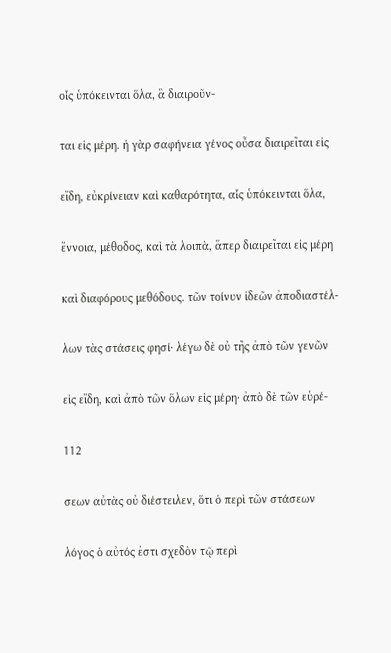οἷς ὑπόκεινται ὅλα, ἃ διαιροῦν-

ται εἰς μέρη. ἡ γὰρ σαφήνεια γένος οὖσα διαιρεῖται εἰς

εἴδη, εὐκρίνειαν καὶ καθαρότητα, αἷς ὑπόκεινται ὅλα,

ἔννοια, μέθοδος, καὶ τὰ λοιπὰ, ἅπερ διαιρεῖται εἰς μέρη

καὶ διαφόρους μεθόδους. τῶν τοίνυν ἰδεῶν ἀποδιαστέλ-

λων τὰς στάσεις φησί· λέγω δὲ οὐ τῆς ἀπὸ τῶν γενῶν

εἰς εἴδη, καὶ ἀπὸ τῶν ὅλων εἰς μέρη· ἀπὸ δὲ τῶν εὑρέ-

112

σεων αὐτὰς οὐ διέστειλεν, ὅτι ὁ περὶ τῶν στάσεων

λόγος ὁ αὐτός ἐστι σχεδὸν τῷ περὶ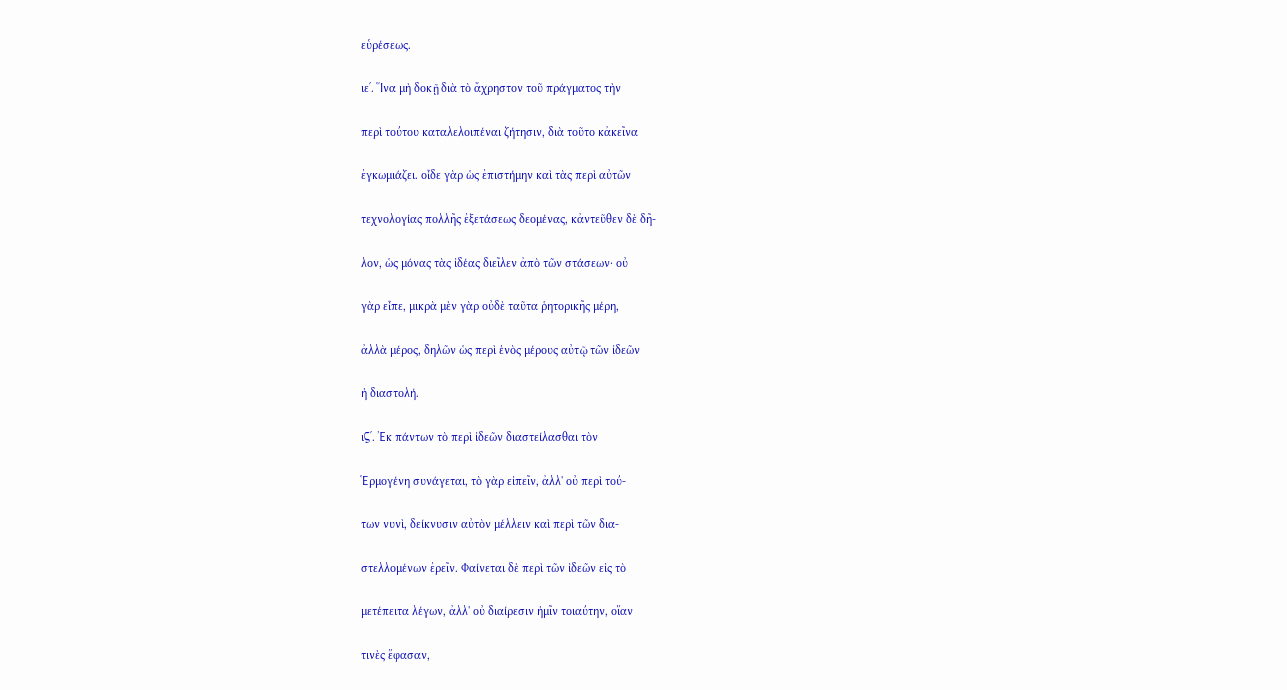εὑρέσεως.

ιεʹ. Ἵνα μὴ δοκῇ διὰ τὸ ἄχρηστον τοῦ πράγματος τὴν

περὶ τούτου καταλελοιπέναι ζήτησιν, διὰ τοῦτο κἀκεῖνα

ἐγκωμιάζει. οἶδε γὰρ ὡς ἐπιστήμην καὶ τὰς περὶ αὐτῶν

τεχνολογίας πολλῆς ἐξετάσεως δεομένας, κἀντεῦθεν δὲ δῆ-

λον, ὡς μόνας τὰς ἰδέας διεῖλεν ἀπὸ τῶν στάσεων· οὐ

γὰρ εἶπε, μικρὰ μὲν γὰρ οὐδὲ ταῦτα ῥητορικῆς μέρη,

ἀλλὰ μέρος, δηλῶν ὡς περὶ ἑνὸς μέρους αὐτῷ τῶν ἰδεῶν

ἡ διαστολή.

ιϚʹ. Ἐκ πάντων τὸ περὶ ἰδεῶν διαστείλασθαι τὸν

Ἑρμογένη συνάγεται, τὸ γὰρ εἰπεῖν, ἀλλ' οὐ περὶ τού-

των νυνὶ, δείκνυσιν αὐτὸν μέλλειν καὶ περὶ τῶν δια-

στελλομένων ἐρεῖν. Φαίνεται δὲ περὶ τῶν ἰδεῶν εἰς τὸ

μετέπειτα λέγων, ἀλλ' οὐ διαίρεσιν ἡμῖν τοιαύτην, οἵαν

τινὲς ἔφασαν,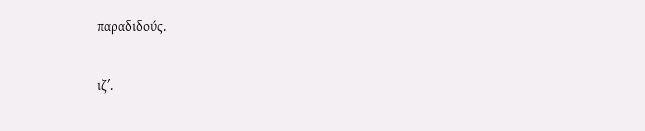παραδιδούς.

ιζʹ.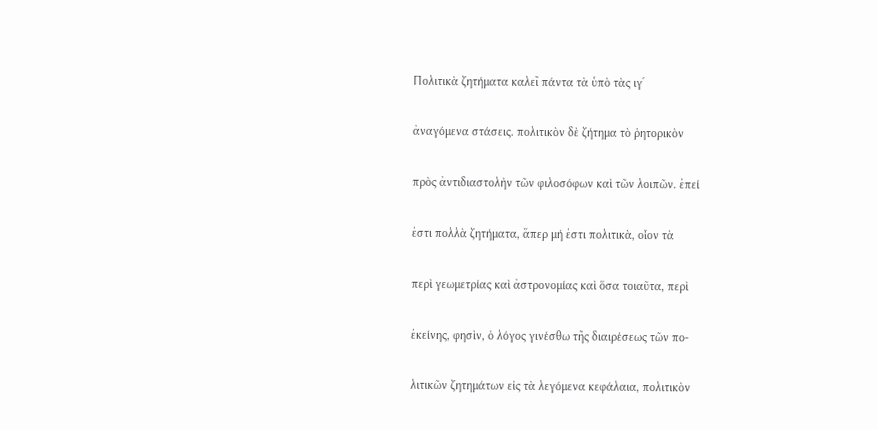Πολιτικὰ ζητήματα καλεῖ πάντα τὰ ὑπὸ τὰς ιγʹ

ἀναγόμενα στάσεις. πολιτικὸν δὲ ζήτημα τὸ ῥητορικὸν

πρὸς ἀντιδιαστολὴν τῶν φιλοσόφων καὶ τῶν λοιπῶν. ἐπεί

ἐστι πολλὰ ζητήματα, ἅπερ μή ἐστι πολιτικὰ, οἷον τὰ

περὶ γεωμετρίας καὶ ἀστρονομίας καὶ ὅσα τοιαῦτα, περὶ

ἐκείνης, φησὶν, ὁ λόγος γινέσθω τῆς διαιρέσεως τῶν πο-

λιτικῶν ζητημάτων εἰς τὰ λεγόμενα κεφάλαια, πολιτικὸν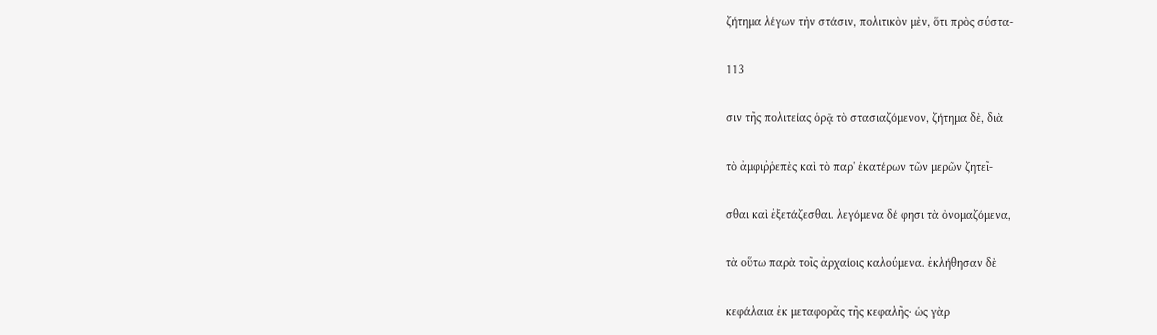ζήτημα λέγων τὴν στάσιν, πολιτικὸν μὲν, ὅτι πρὸς σύστα-

113

σιν τῆς πολιτείας ὁρᾷ τὸ στασιαζόμενον, ζήτημα δὲ, διὰ

τὸ ἀμφιῤῥεπὲς καὶ τὸ παρ' ἑκατέρων τῶν μερῶν ζητεῖ-

σθαι καὶ ἐξετάζεσθαι. λεγόμενα δέ φησι τὰ ὀνομαζόμενα,

τὰ οὕτω παρὰ τοῖς ἀρχαίοις καλούμενα. ἐκλήθησαν δὲ

κεφάλαια ἐκ μεταφορᾶς τῆς κεφαλῆς· ὡς γὰρ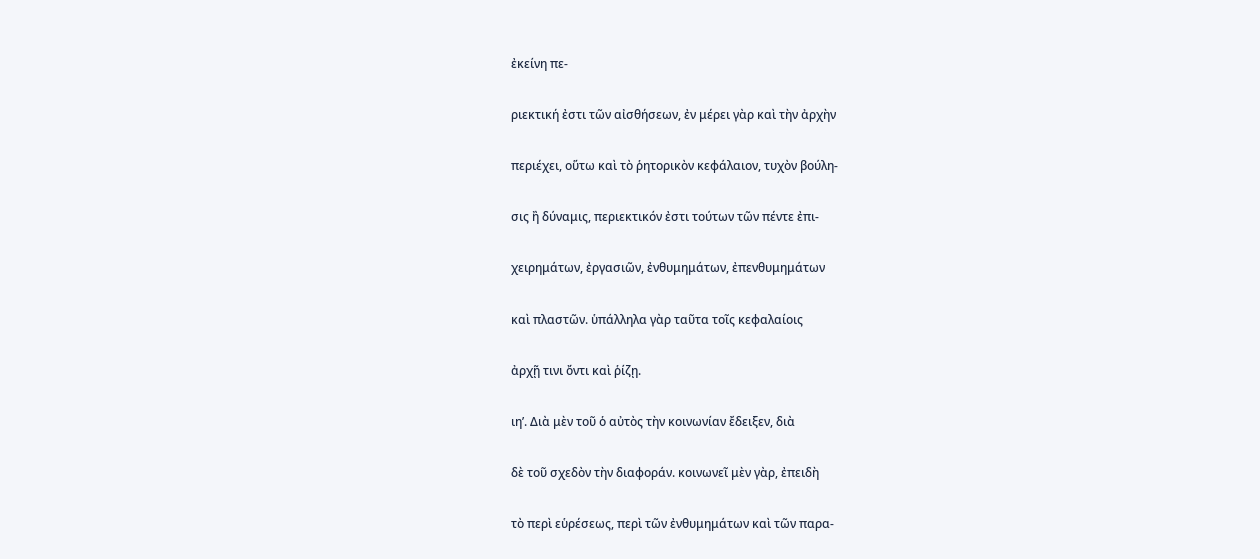ἐκείνη πε-

ριεκτική ἐστι τῶν αἰσθήσεων, ἐν μέρει γὰρ καὶ τὴν ἀρχὴν

περιέχει, οὕτω καὶ τὸ ῥητορικὸν κεφάλαιον, τυχὸν βούλη-

σις ἢ δύναμις, περιεκτικόν ἐστι τούτων τῶν πέντε ἐπι-

χειρημάτων, ἐργασιῶν, ἐνθυμημάτων, ἐπενθυμημάτων

καὶ πλαστῶν. ὑπάλληλα γὰρ ταῦτα τοῖς κεφαλαίοις

ἀρχῇ τινι ὄντι καὶ ῥίζῃ.

ιηʹ. Διὰ μὲν τοῦ ὁ αὐτὸς τὴν κοινωνίαν ἔδειξεν, διὰ

δὲ τοῦ σχεδὸν τὴν διαφοράν. κοινωνεῖ μὲν γὰρ, ἐπειδὴ

τὸ περὶ εὑρέσεως, περὶ τῶν ἐνθυμημάτων καὶ τῶν παρα-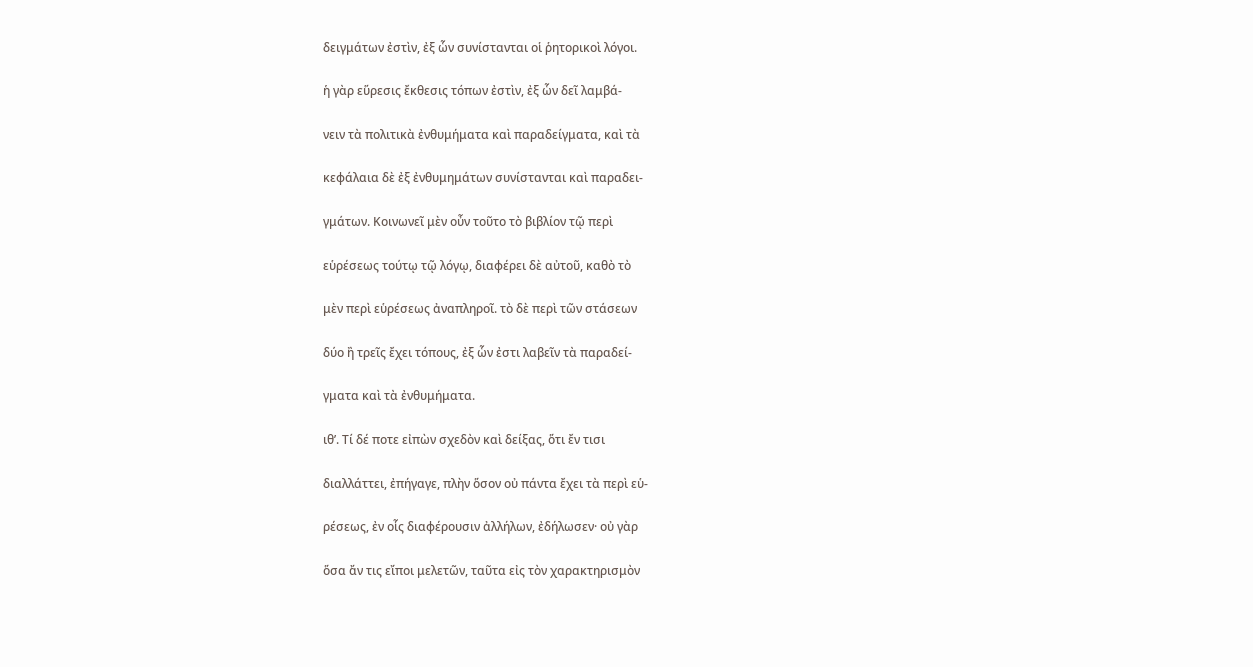δειγμάτων ἐστὶν, ἐξ ὧν συνίστανται οἱ ῥητορικοὶ λόγοι.

ἡ γὰρ εὕρεσις ἔκθεσις τόπων ἐστὶν, ἐξ ὧν δεῖ λαμβά-

νειν τὰ πολιτικὰ ἐνθυμήματα καὶ παραδείγματα, καὶ τὰ

κεφάλαια δὲ ἐξ ἐνθυμημάτων συνίστανται καὶ παραδει-

γμάτων. Κοινωνεῖ μὲν οὖν τοῦτο τὸ βιβλίον τῷ περὶ

εὑρέσεως τούτῳ τῷ λόγῳ, διαφέρει δὲ αὐτοῦ, καθὸ τὸ

μὲν περὶ εὑρέσεως ἀναπληροῖ. τὸ δὲ περὶ τῶν στάσεων

δύο ἢ τρεῖς ἔχει τόπους, ἐξ ὧν ἐστι λαβεῖν τὰ παραδεί-

γματα καὶ τὰ ἐνθυμήματα.

ιθʹ. Τί δέ ποτε εἰπὼν σχεδὸν καὶ δείξας, ὅτι ἔν τισι

διαλλάττει, ἐπήγαγε, πλὴν ὅσον οὐ πάντα ἔχει τὰ περὶ εὑ-

ρέσεως, ἐν οἷς διαφέρουσιν ἀλλήλων, ἐδήλωσεν· οὐ γὰρ

ὅσα ἄν τις εἴποι μελετῶν, ταῦτα εἰς τὸν χαρακτηρισμὸν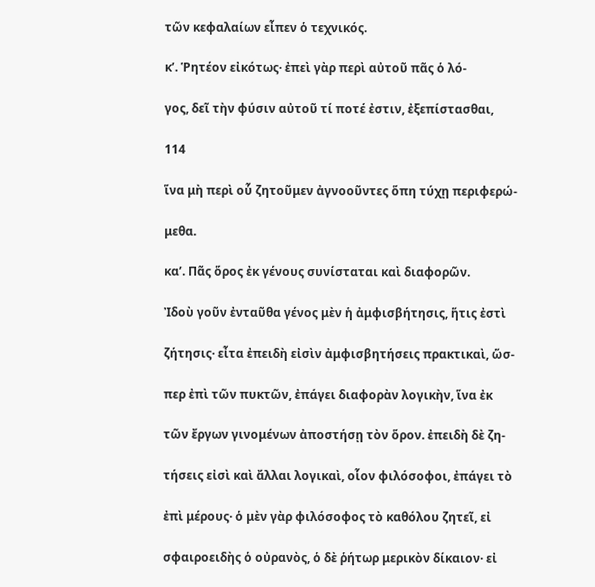τῶν κεφαλαίων εἶπεν ὁ τεχνικός.

κʹ. Ῥητέον εἰκότως· ἐπεὶ γὰρ περὶ αὐτοῦ πᾶς ὁ λό-

γος, δεῖ τὴν φύσιν αὐτοῦ τί ποτέ ἐστιν, ἐξεπίστασθαι,

114

ἵνα μὴ περὶ οὗ ζητοῦμεν ἀγνοοῦντες ὅπη τύχῃ περιφερώ-

μεθα.

καʹ. Πᾶς ὅρος ἐκ γένους συνίσταται καὶ διαφορῶν.

Ἰδοὺ γοῦν ἐνταῦθα γένος μὲν ἡ ἀμφισβήτησις, ἥτις ἐστὶ

ζήτησις· εἶτα ἐπειδὴ εἰσὶν ἀμφισβητήσεις πρακτικαὶ, ὥσ-

περ ἐπὶ τῶν πυκτῶν, ἐπάγει διαφορὰν λογικὴν, ἵνα ἐκ

τῶν ἔργων γινομένων ἀποστήσῃ τὸν ὅρον. ἐπειδὴ δὲ ζη-

τήσεις εἰσὶ καὶ ἄλλαι λογικαὶ, οἷον φιλόσοφοι, ἐπάγει τὸ

ἐπὶ μέρους· ὁ μὲν γὰρ φιλόσοφος τὸ καθόλου ζητεῖ, εἰ

σφαιροειδὴς ὁ οὐρανὸς, ὁ δὲ ῥήτωρ μερικὸν δίκαιον· εἰ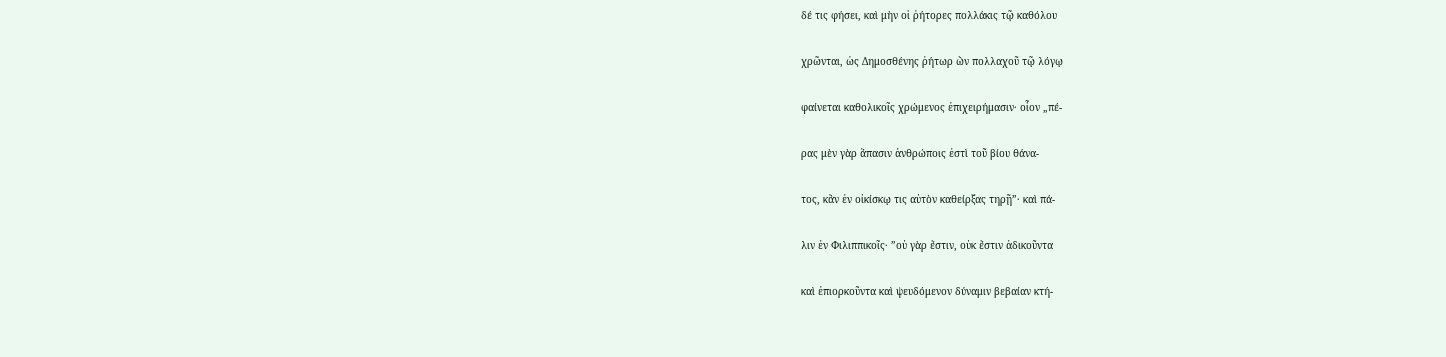δέ τις φήσει, καὶ μὴν οἱ ῥήτορες πολλάκις τῷ καθόλου

χρῶνται, ὡς Δημοσθένης ῥήτωρ ὢν πολλαχοῦ τῷ λόγῳ

φαίνεται καθολικοῖς χρώμενος ἐπιχειρήμασιν· οἷον „πέ-

ρας μὲν γὰρ ἅπασιν ἀνθρώποις ἐστὶ τοῦ βίου θάνα-

τος, κἂν ἐν οἰκίσκῳ τις αὑτὸν καθείρξας τηρῇ”· καὶ πά-

λιν ἐν Φιλιππικοῖς· ”οὐ γὰρ ἔστιν, οὐκ ἔστιν ἀδικοῦντα

καὶ ἐπιορκοῦντα καὶ ψευδόμενον δύναμιν βεβαίαν κτή-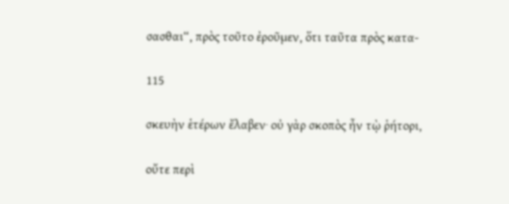σασθαι“, πρὸς τοῦτο ἐροῦμεν, ὅτι ταῦτα πρὸς κατα-

115

σκευὴν ἑτέρων ἔλαβεν· οὐ γὰρ σκοπὸς ἦν τῲ ῥήτορι,

οὔτε περὶ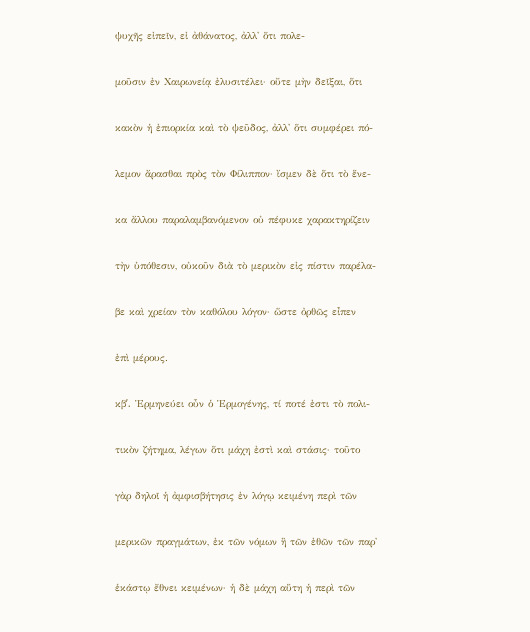ψυχῆς εἰπεῖν, εἰ ἀθάνατος, ἀλλ' ὅτι πολε-

μοῦσιν ἐν Χαιρωνείᾳ ἐλυσιτέλει· οὔτε μὴν δεῖξαι, ὅτι

κακὸν ἡ ἐπιορκία καὶ τὸ ψεῦδος, ἀλλ' ὅτι συμφέρει πό-

λεμον ἄρασθαι πρὸς τὸν Φίλιππον· ἴσμεν δὲ ὅτι τὸ ἕνε-

κα ἄλλου παραλαμβανόμενον οὐ πέφυκε χαρακτηρίζειν

τὴν ὑπόθεσιν, οὐκοῦν διὰ τὸ μερικὸν εἰς πίστιν παρέλα-

βε καὶ χρείαν τὸν καθόλου λόγον· ὥστε ὀρθῶς εἶπεν

ἐπὶ μέρους.

κβʹ. Ἑρμηνεύει οὖν ὁ Ἑρμογένης, τί ποτέ ἐστι τὸ πολι-

τικὸν ζήτημα, λέγων ὅτι μάχη ἐστὶ καὶ στάσις· τοῦτο

γὰρ δηλοῖ ἡ ἀμφισβήτησις ἐν λόγῳ κειμένη περὶ τῶν

μερικῶν πραγμάτων, ἐκ τῶν νόμων ἢ τῶν ἐθῶν τῶν παρ'

ἑκάστῳ ἔθνει κειμένων· ἡ δὲ μάχη αὕτη ἡ περὶ τῶν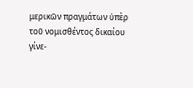μερικῶν πραγμάτων ὑπὲρ τοῦ νομισθέντος δικαίου γίνε-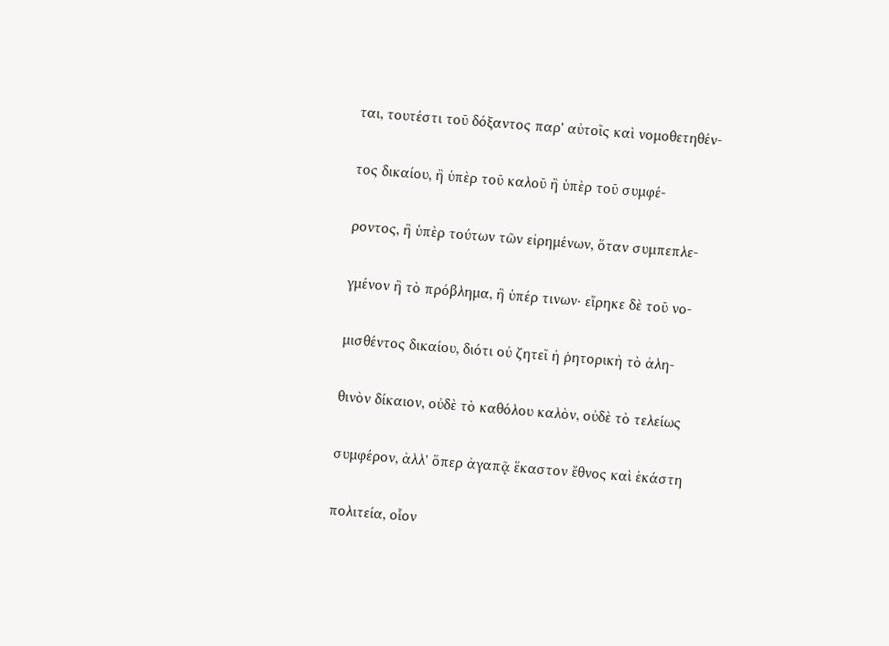ται, τουτέστι τοῦ δόξαντος παρ' αὐτοῖς καὶ νομοθετηθέν-

τος δικαίου, ἢ ὑπὲρ τοῦ καλοῦ ἢ ὑπὲρ τοῦ συμφέ-

ροντος, ἢ ὑπὲρ τούτων τῶν εἰρημένων, ὅταν συμπεπλε-

γμένον ἢ τὸ πρόβλημα, ἢ ὑπέρ τινων· εἴρηκε δὲ τοῦ νο-

μισθέντος δικαίου, διότι οὐ ζητεῖ ἡ ῥητορικὴ τὸ ἀλη-

θινὸν δίκαιον, οὐδὲ τὸ καθόλου καλὸν, οὐδὲ τὸ τελείως

συμφέρον, ἀλλ' ὅπερ ἀγαπᾷ ἕκαστον ἔθνος καὶ ἑκάστη

πολιτεία, οἷον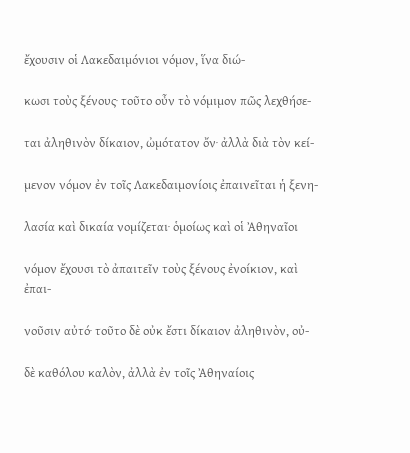ἔχουσιν οἱ Λακεδαιμόνιοι νόμον, ἵνα διώ-

κωσι τοὺς ξένους· τοῦτο οὖν τὸ νόμιμον πῶς λεχθήσε-

ται ἀληθινὸν δίκαιον, ὠμότατον ὄν· ἀλλὰ διὰ τὸν κεί-

μενον νόμον ἐν τοῖς Λακεδαιμονίοις ἐπαινεῖται ἡ ξενη-

λασία καὶ δικαία νομίζεται· ὁμοίως καὶ οἱ Ἀθηναῖοι

νόμον ἔχουσι τὸ ἀπαιτεῖν τοὺς ξένους ἐνοίκιον, καὶ ἐπαι-

νοῦσιν αὐτό· τοῦτο δὲ οὐκ ἔστι δίκαιον ἀληθινὸν, οὐ-

δὲ καθόλου καλὸν, ἀλλὰ ἐν τοῖς Ἀθηναίοις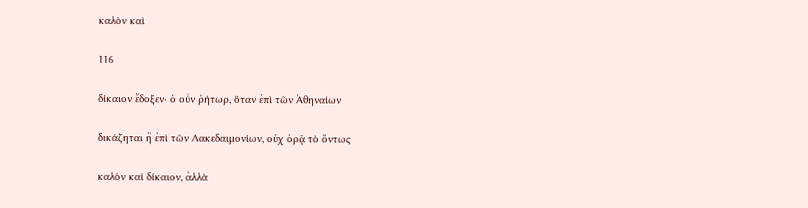καλὸν καὶ

116

δίκαιον ἔδοξεν· ὁ οὖν ῥήτωρ, ὅταν ἐπὶ τῶν Ἀθηναίων

δικάζηται ἢ ἐπὶ τῶν Λακεδαιμονίων, οὐχ ὁρᾷ τὸ ὄντως

καλὸν καὶ δίκαιον, ἀλλὰ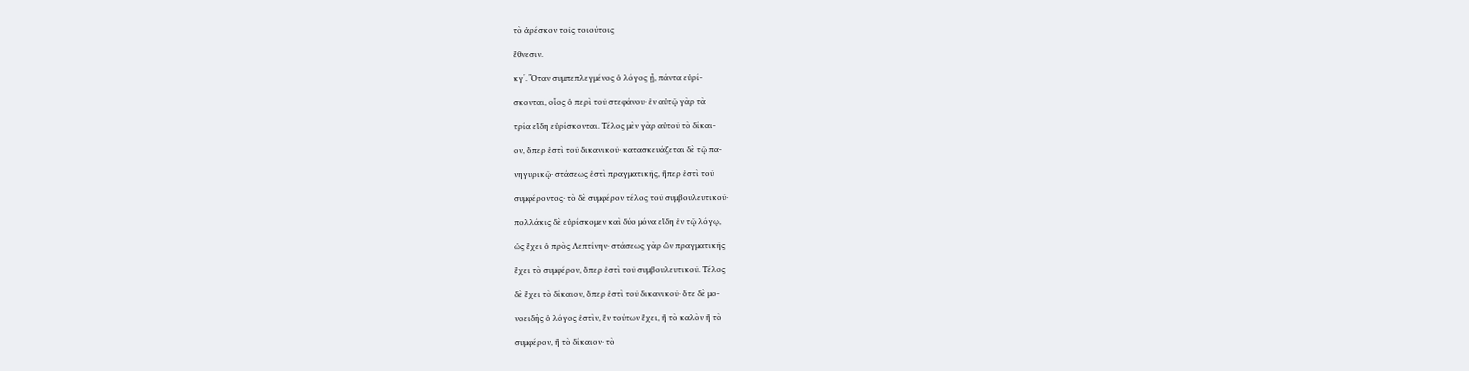τὸ ἀρέσκον τοῖς τοιούτοις

ἔθνεσιν.

κγʹ. Ὅταν συμπεπλεγμένος ὁ λόγος ᾖ, πάντα εὑρί-

σκονται, οἷος ὁ περὶ τοῦ στεφάνου· ἐν αὐτῷ γὰρ τὰ

τρία εἴδη εὑρίσκονται. Τέλος μὲν γὰρ αὐτοῦ τὸ δίκαι-

ον, ὅπερ ἐστὶ τοῦ δικανικοῦ· κατασκευάζεται δὲ τῷ πα-

νηγυρικῷ· στάσεως ἐστὶ πραγματικῆς, ἥπερ ἐστὶ τοῦ

συμφέροντος· τὸ δὲ συμφέρον τέλος τοῦ συμβουλευτικοῦ·

πολλάκις δὲ εὑρίσκομεν καὶ δύο μόνα εἴδη ἐν τῷ λόγῳ,

ὡς ἔχει ὁ πρὸς Λεπτίνην· στάσεως γὰρ ὢν πραγματικῆς

ἔχει τὸ συμφέρον, ὅπερ ἐστὶ τοῦ συμβουλευτικοῦ. Τέλος

δὲ ἔχει τὸ δίκαιον, ὅπερ ἐστὶ τοῦ δικανικοῦ· ὅτε δὲ μο-

νοειδὴς ὁ λόγος ἐστὶν, ἓν τούτων ἔχει, ἢ τὸ καλὸν ἢ τὸ

συμφέρον, ἢ τὸ δίκαιον· τὸ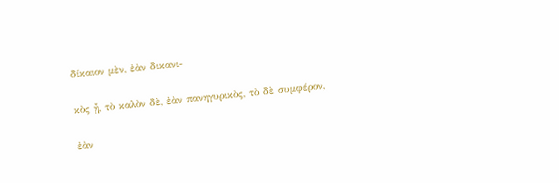δίκαιον μὲν, ἐὰν δικανι-

κὸς ᾖ, τὸ καλὸν δὲ, ἐὰν πανηγυρικὸς, τὸ δὲ συμφέρον,

ἐὰν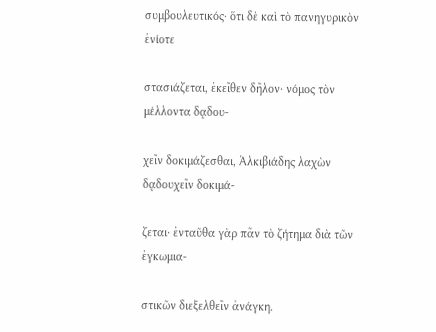συμβουλευτικός· ὅτι δὲ καὶ τὸ πανηγυρικὸν ἐνίοτε

στασιάζεται, ἐκεῖθεν δῆλον· νόμος τὸν μέλλοντα δᾳδου-

χεῖν δοκιμάζεσθαι, Ἀλκιβιάδης λαχὼν δᾳδουχεῖν δοκιμά-

ζεται· ἐνταῦθα γὰρ πᾶν τὸ ζήτημα διὰ τῶν ἐγκωμια-

στικῶν διεξελθεῖν ἀνάγκη.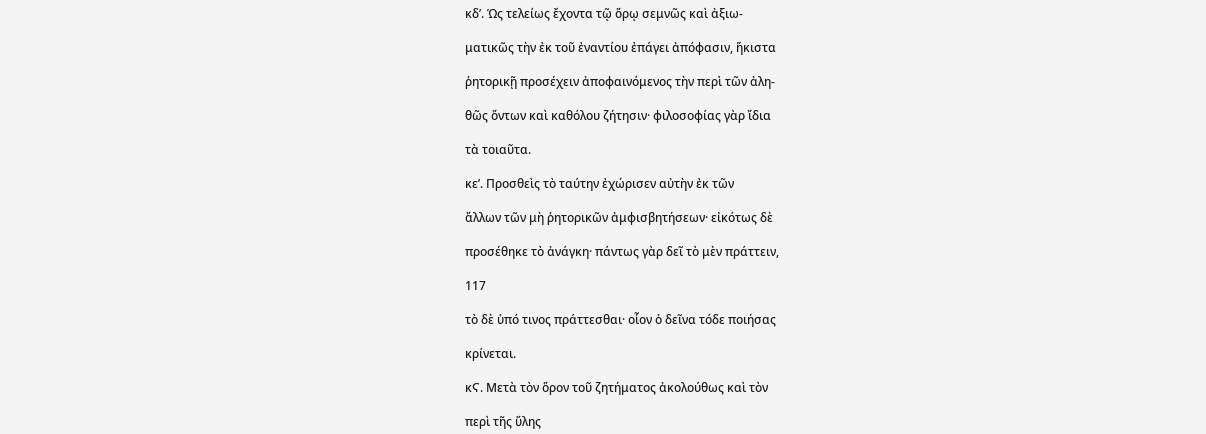κδʹ. Ὡς τελείως ἔχοντα τῷ ὅρῳ σεμνῶς καὶ ἀξιω-

ματικῶς τὴν ἐκ τοῦ ἐναντίου ἐπάγει ἀπόφασιν, ἥκιστα

ῥητορικῇ προσέχειν ἀποφαινόμενος τὴν περὶ τῶν ἀλη-

θῶς ὄντων καὶ καθόλου ζήτησιν· φιλοσοφίας γὰρ ἴδια

τὰ τοιαῦτα.

κεʹ. Προσθεὶς τὸ ταύτην ἐχώρισεν αὐτὴν ἐκ τῶν

ἄλλων τῶν μὴ ῥητορικῶν ἀμφισβητήσεων· εἰκότως δὲ

προσέθηκε τὸ ἀνάγκη· πάντως γὰρ δεῖ τὸ μὲν πράττειν,

117

τὸ δὲ ὑπό τινος πράττεσθαι· οἷον ὁ δεῖνα τόδε ποιήσας

κρίνεται.

κϚ. Μετὰ τὸν ὅρον τοῦ ζητήματος ἀκολούθως καὶ τὸν

περὶ τῆς ὕλης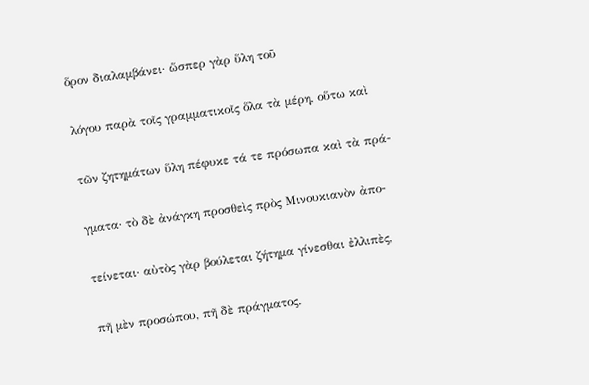ὅρον διαλαμβάνει· ὥσπερ γὰρ ὕλη τοῦ

λόγου παρὰ τοῖς γραμματικοῖς ὅλα τὰ μέρη, οὕτω καὶ

τῶν ζητημάτων ὕλη πέφυκε τά τε πρόσωπα καὶ τὰ πρά-

γματα· τὸ δὲ ἀνάγκη προσθεὶς πρὸς Μινουκιανὸν ἀπο-

τείνεται· αὐτὸς γὰρ βούλεται ζήτημα γίνεσθαι ἐλλιπὲς,

πῆ μὲν προσώπου, πῆ δὲ πράγματος.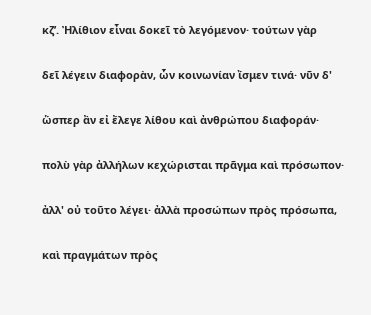κζʹ. Ἠλίθιον εἶναι δοκεῖ τὸ λεγόμενον· τούτων γὰρ

δεῖ λέγειν διαφορὰν, ὧν κοινωνίαν ἴσμεν τινά· νῦν δ'

ὥσπερ ἂν εἰ ἔλεγε λίθου καὶ ἀνθρώπου διαφοράν·

πολὺ γὰρ ἀλλήλων κεχώρισται πρᾶγμα καὶ πρόσωπον·

ἀλλ' οὐ τοῦτο λέγει· ἀλλὰ προσώπων πρὸς πρόσωπα,

καὶ πραγμάτων πρὸς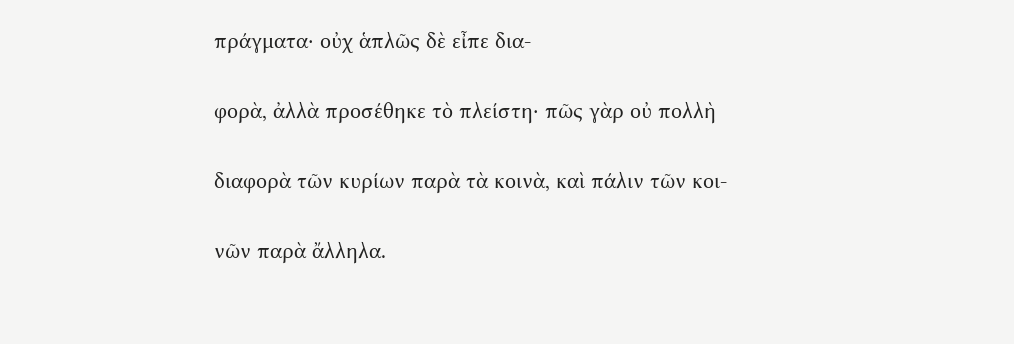πράγματα· οὐχ ἁπλῶς δὲ εἶπε δια-

φορὰ, ἀλλὰ προσέθηκε τὸ πλείστη· πῶς γὰρ οὐ πολλὴ

διαφορὰ τῶν κυρίων παρὰ τὰ κοινὰ, καὶ πάλιν τῶν κοι-

νῶν παρὰ ἄλληλα.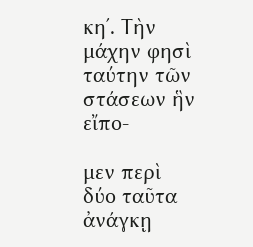κηʹ. Τὴν μάχην φησὶ ταύτην τῶν στάσεων ἣν εἴπο-

μεν περὶ δύο ταῦτα ἀνάγκῃ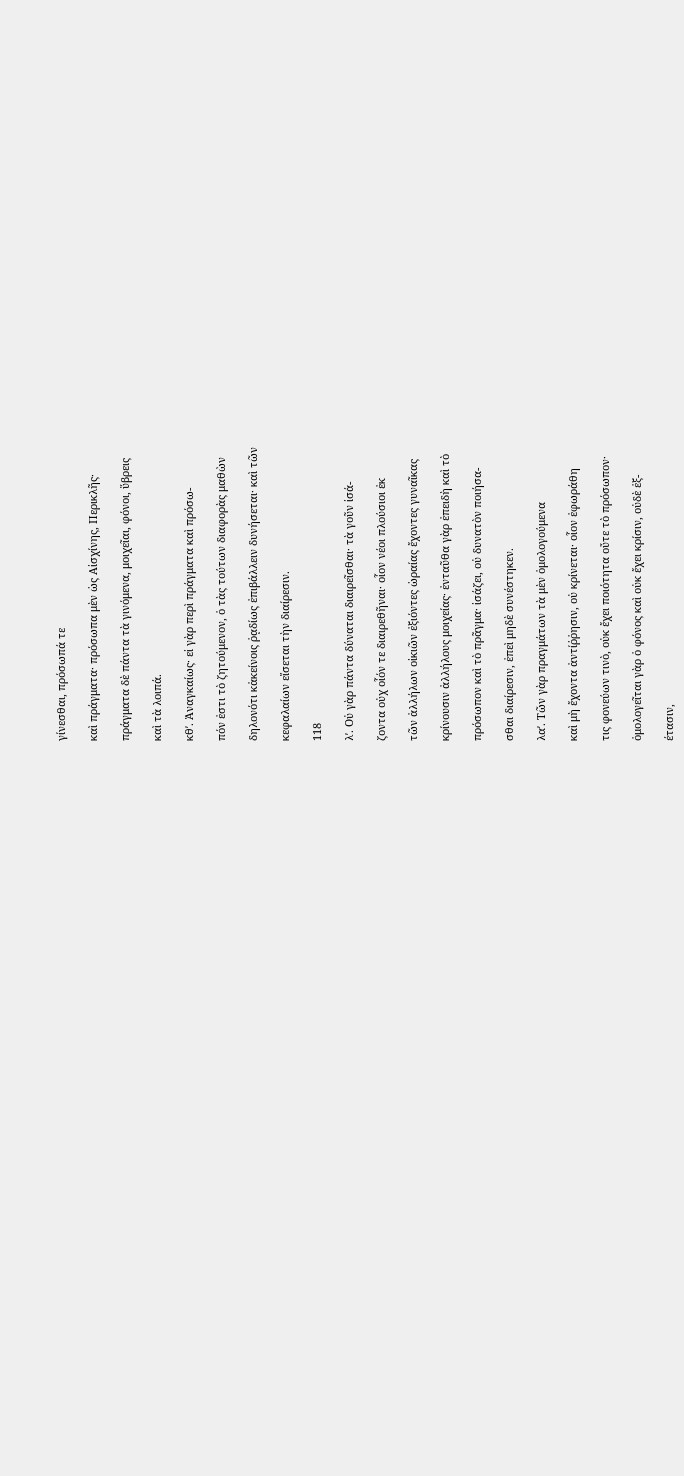γίνεσθαι, πρόσωπά τε

καὶ πράγματα· πρόσωπα μὲν ὡς Αἰσχίνης, Περικλῆς·

πράγματα δὲ πάντα τὰ γινόμενα, μοιχεῖαι, φόνοι, ὕβρεις

καὶ τὰ λοιπά.

κθʹ. Ἀναγκαίως· εἰ γὰρ περὶ πράγματα καὶ πρόσω-

πόν ἐστι τὸ ζητούμενον, ὁ τὰς τούτων διαφορὰς μαθὼν

δηλονότι κἀκείνοις ῥᾳδίως ἐπιβάλλειν δυνήσεται· καὶ τῶν

κεφαλαίων εἴσεται τὴν διαίρεσιν.

118

λʹ. Οὐ γὰρ πάντα δύναται διαιρεῖσθαι· τὰ γοῦν ἰσά-

ζοντα οὐχ οἷόν τε διαιρεθῆναι· οἷον νέοι πλούσιοι ἐκ

τῶν ἀλλήλων οἰκιῶν ἐξιόντες ὡραίας ἔχοντες γυναῖκας

κρίνουσιν ἀλλήλους μοιχείας· ἐνταῦθα γὰρ ἐπειδὴ καὶ τὸ

πρόσωπον καὶ τὸ πρᾶγμα· ἰσάζει, οὐ δυνατὸν ποιήσα-

σθαι διαίρεσιν, ἐπεὶ μηδὲ συνέστηκεν.

λαʹ. Τῶν γὰρ πραγμάτων τὰ μὲν ὁμολογούμενα

καὶ μὴ ἔχοντα ἀντίῤῥησιν, οὐ κρίνεται· οἷον ἐφωράθη

τις φονεύων τινὸ, οὐκ ἔχει ποιότητα οὔτε τὸ πρόσωπον·

ὁμολογεῖται γὰρ ὁ φόνος καὶ οὐκ ἔχει κρίσιν, οὐδὲ ἐξ-

έτασιν,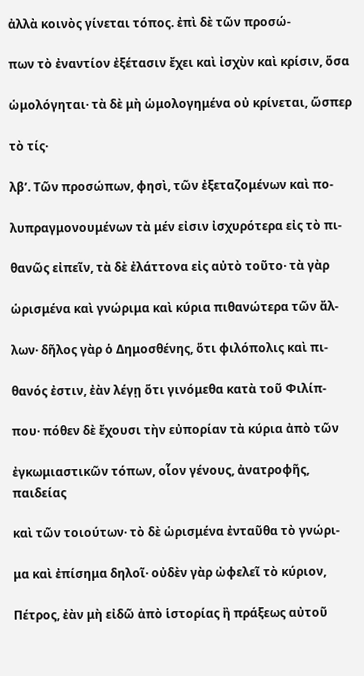ἀλλὰ κοινὸς γίνεται τόπος. ἐπὶ δὲ τῶν προσώ-

πων τὸ ἐναντίον ἐξέτασιν ἔχει καὶ ἰσχὺν καὶ κρίσιν, ὅσα

ὡμολόγηται· τὰ δὲ μὴ ὡμολογημένα οὐ κρίνεται, ὥσπερ

τὸ τίς·

λβʹ. Τῶν προσώπων, φησὶ, τῶν ἐξεταζομένων καὶ πο-

λυπραγμονουμένων τὰ μέν εἰσιν ἰσχυρότερα εἰς τὸ πι-

θανῶς εἰπεῖν, τὰ δὲ ἐλάττονα εἰς αὐτὸ τοῦτο· τὰ γὰρ

ὡρισμένα καὶ γνώριμα καὶ κύρια πιθανώτερα τῶν ἄλ-

λων· δῆλος γὰρ ὁ Δημοσθένης, ὅτι φιλόπολις καὶ πι-

θανός ἐστιν, ἐὰν λέγῃ ὅτι γινόμεθα κατὰ τοῦ Φιλίπ-

που· πόθεν δὲ ἔχουσι τὴν εὐπορίαν τὰ κύρια ἀπὸ τῶν

ἐγκωμιαστικῶν τόπων, οἷον γένους, ἀνατροφῆς, παιδείας

καὶ τῶν τοιούτων· τὸ δὲ ὡρισμένα ἐνταῦθα τὸ γνώρι-

μα καὶ ἐπίσημα δηλοῖ· οὐδὲν γὰρ ὠφελεῖ τὸ κύριον,

Πέτρος, ἐὰν μὴ εἰδῶ ἀπὸ ἱστορίας ἢ πράξεως αὐτοῦ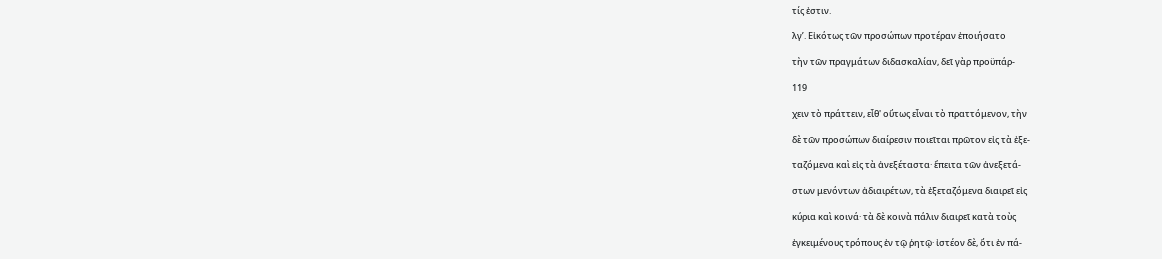τίς ἐστιν.

λγʹ. Εἰκότως τῶν προσώπων προτέραν ἐποιήσατο

τὴν τῶν πραγμάτων διδασκαλίαν, δεῖ γὰρ προϋπάρ-

119

χειν τὸ πράττειν, εἶθ' οὕτως εἶναι τὸ πραττόμενον, τὴν

δὲ τῶν προσώπων διαίρεσιν ποιεῖται πρῶτον εἰς τὰ ἐξε-

ταζόμενα καὶ εἰς τὰ ἀνεξέταστα· ἔπειτα τῶν ἀνεξετά-

στων μενόντων ἀδιαιρέτων, τὰ ἐξεταζόμενα διαιρεῖ εἰς

κύρια καὶ κοινά· τὰ δὲ κοινὰ πάλιν διαιρεῖ κατὰ τοὺς

ἐγκειμένους τρόπους ἐν τῷ ῥητῷ· ἰστέον δὲ, ὅτι ἐν πά-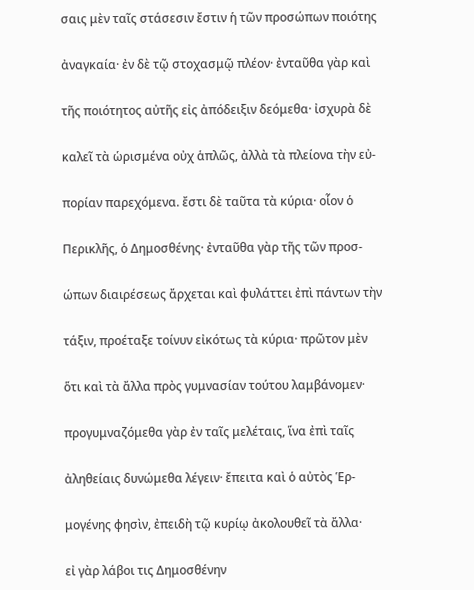σαις μὲν ταῖς στάσεσιν ἔστιν ἡ τῶν προσώπων ποιότης

ἀναγκαία· ἐν δὲ τῷ στοχασμῷ πλέον· ἐνταῦθα γὰρ καὶ

τῆς ποιότητος αὐτῆς εἰς ἀπόδειξιν δεόμεθα· ἰσχυρὰ δὲ

καλεῖ τὰ ὡρισμένα οὐχ ἁπλῶς, ἀλλὰ τὰ πλείονα τὴν εὐ-

πορίαν παρεχόμενα. ἔστι δὲ ταῦτα τὰ κύρια· οἷον ὁ

Περικλῆς, ὁ Δημοσθένης· ἐνταῦθα γὰρ τῆς τῶν προσ-

ώπων διαιρέσεως ἄρχεται καὶ φυλάττει ἐπὶ πάντων τὴν

τάξιν, προέταξε τοίνυν εἰκότως τὰ κύρια· πρῶτον μὲν

ὅτι καὶ τὰ ἄλλα πρὸς γυμνασίαν τούτου λαμβάνομεν·

προγυμναζόμεθα γὰρ ἐν ταῖς μελέταις, ἵνα ἐπὶ ταῖς

ἀληθείαις δυνώμεθα λέγειν· ἔπειτα καὶ ὁ αὐτὸς Ἑρ-

μογένης φησὶν, ἐπειδὴ τῷ κυρίῳ ἀκολουθεῖ τὰ ἄλλα·

εἰ γὰρ λάβοι τις Δημοσθένην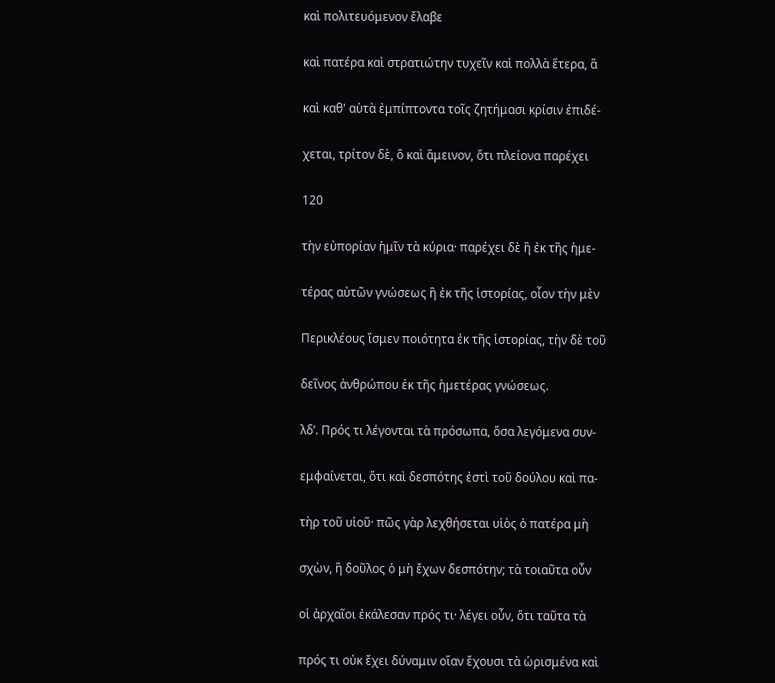καὶ πολιτευόμενον ἔλαβε

καὶ πατέρα καὶ στρατιώτην τυχεῖν καὶ πολλὰ ἕτερα, ἃ

καὶ καθ' αὑτὰ ἐμπίπτοντα τοῖς ζητήμασι κρίσιν ἐπιδέ-

χεται, τρίτον δὲ, ὃ καὶ ἄμεινον, ὅτι πλείονα παρέχει

120

τὴν εὐπορίαν ἡμῖν τὰ κύρια· παρέχει δὲ ἢ ἐκ τῆς ἡμε-

τέρας αὐτῶν γνώσεως ἢ ἐκ τῆς ἱστορίας, οἷον τὴν μὲν

Περικλέους ἴσμεν ποιότητα ἐκ τῆς ἱστορίας, τὴν δὲ τοῦ

δεῖνος ἀνθρώπου ἐκ τῆς ἡμετέρας γνώσεως.

λδʹ. Πρός τι λέγονται τὰ πρόσωπα, ὅσα λεγόμενα συν-

εμφαίνεται, ὅτι καὶ δεσπότης ἐστὶ τοῦ δούλου καὶ πα-

τὴρ τοῦ υἱοῦ· πῶς γὰρ λεχθήσεται υἱὸς ὁ πατέρα μὴ

σχὼν, ἢ δοῦλος ὁ μὴ ἔχων δεσπότην; τὰ τοιαῦτα οὖν

οἱ ἀρχαῖοι ἐκάλεσαν πρός τι· λέγει οὖν, ὅτι ταῦτα τὰ

πρός τι οὐκ ἔχει δύναμιν οἵαν ἔχουσι τὰ ὡρισμένα καὶ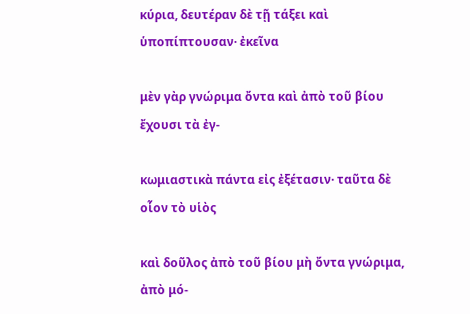κύρια, δευτέραν δὲ τῇ τάξει καὶ ὑποπίπτουσαν· ἐκεῖνα

μὲν γὰρ γνώριμα ὄντα καὶ ἀπὸ τοῦ βίου ἔχουσι τὰ ἐγ-

κωμιαστικὰ πάντα εἰς ἐξέτασιν· ταῦτα δὲ οἷον τὸ υἱὸς

καὶ δοῦλος ἀπὸ τοῦ βίου μὴ ὄντα γνώριμα, ἀπὸ μό-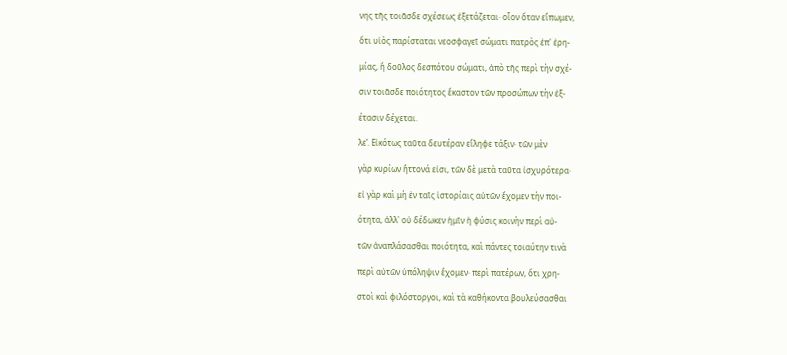νης τῆς τοιᾶσδε σχέσεως ἐξετάζεται· οἷον ὅταν εἴπωμεν,

ὅτι υἱὸς παρίσταται νεοσφαγεῖ σώματι πατρὸς ἐπ' ἐρη-

μίας, ἢ δοῦλος δεσπότου σώματι, ἀπὸ τῆς περὶ τὴν σχέ-

σιν τοιᾶσδε ποιότητος ἕκαστον τῶν προσώπων τὴν ἐξ-

έτασιν δέχεται.

λεʹ. Εἰκότως ταῦτα δευτέραν εἴληφε τάξιν· τῶν μὲν

γὰρ κυρίων ἥττονά εἰσι, τῶν δὲ μετὰ ταῦτα ἰσχυρότερα·

εἰ γὰρ καὶ μὴ ἐν ταῖς ἱστορίαις αὐτῶν ἔχομεν τὴν ποι-

ότητα, ἀλλ' οὐ δέδωκεν ἡμῖν ἡ φύσις κοινὴν περὶ αὐ-

τῶν ἀναπλάσασθαι ποιότητα, καὶ πάντες τοιαύτην τινὰ

περὶ αὐτῶν ὑπόληψιν ἔχομεν· περὶ πατέρων, ὅτι χρη-

στοὶ καὶ φιλόστοργοι, καὶ τὰ καθήκοντα βουλεύσασθαι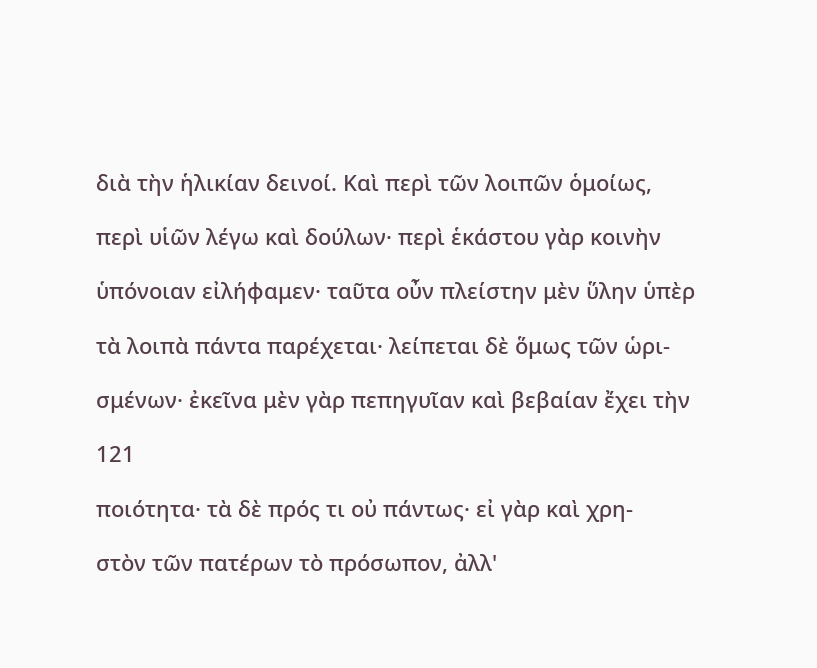διὰ τὴν ἡλικίαν δεινοί. Καὶ περὶ τῶν λοιπῶν ὁμοίως,

περὶ υἱῶν λέγω καὶ δούλων· περὶ ἑκάστου γὰρ κοινὴν

ὑπόνοιαν εἰλήφαμεν· ταῦτα οὖν πλείστην μὲν ὕλην ὑπὲρ

τὰ λοιπὰ πάντα παρέχεται· λείπεται δὲ ὅμως τῶν ὡρι-

σμένων· ἐκεῖνα μὲν γὰρ πεπηγυῖαν καὶ βεβαίαν ἔχει τὴν

121

ποιότητα· τὰ δὲ πρός τι οὐ πάντως· εἰ γὰρ καὶ χρη-

στὸν τῶν πατέρων τὸ πρόσωπον, ἀλλ'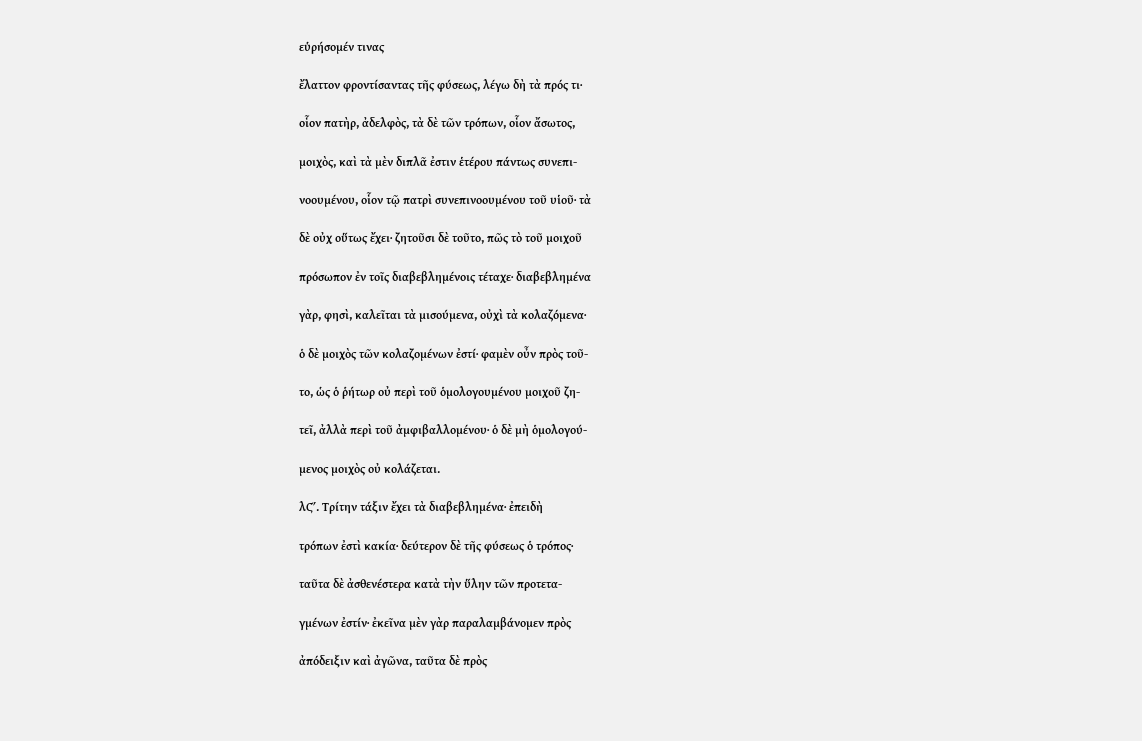εὑρήσομέν τινας

ἔλαττον φροντίσαντας τῆς φύσεως, λέγω δὴ τὰ πρός τι·

οἷον πατὴρ, ἀδελφὸς, τὰ δὲ τῶν τρόπων, οἷον ἄσωτος,

μοιχὸς, καὶ τὰ μὲν διπλᾶ ἐστιν ἑτέρου πάντως συνεπι-

νοουμένου, οἷον τῷ πατρὶ συνεπινοουμένου τοῦ υἱοῦ· τὰ

δὲ οὐχ οὕτως ἔχει· ζητοῦσι δὲ τοῦτο, πῶς τὸ τοῦ μοιχοῦ

πρόσωπον ἐν τοῖς διαβεβλημένοις τέταχε· διαβεβλημένα

γὰρ, φησὶ, καλεῖται τὰ μισούμενα, οὐχὶ τὰ κολαζόμενα·

ὁ δὲ μοιχὸς τῶν κολαζομένων ἐστί· φαμὲν οὖν πρὸς τοῦ-

το, ὡς ὁ ῥήτωρ οὐ περὶ τοῦ ὁμολογουμένου μοιχοῦ ζη-

τεῖ, ἀλλὰ περὶ τοῦ ἀμφιβαλλομένου· ὁ δὲ μὴ ὁμολογού-

μενος μοιχὸς οὐ κολάζεται.

λϚʹ. Τρίτην τάξιν ἔχει τὰ διαβεβλημένα· ἐπειδὴ

τρόπων ἐστὶ κακία· δεύτερον δὲ τῆς φύσεως ὁ τρόπος·

ταῦτα δὲ ἀσθενέστερα κατὰ τὴν ὕλην τῶν προτετα-

γμένων ἐστίν· ἐκεῖνα μὲν γὰρ παραλαμβάνομεν πρὸς

ἀπόδειξιν καὶ ἀγῶνα, ταῦτα δὲ πρὸς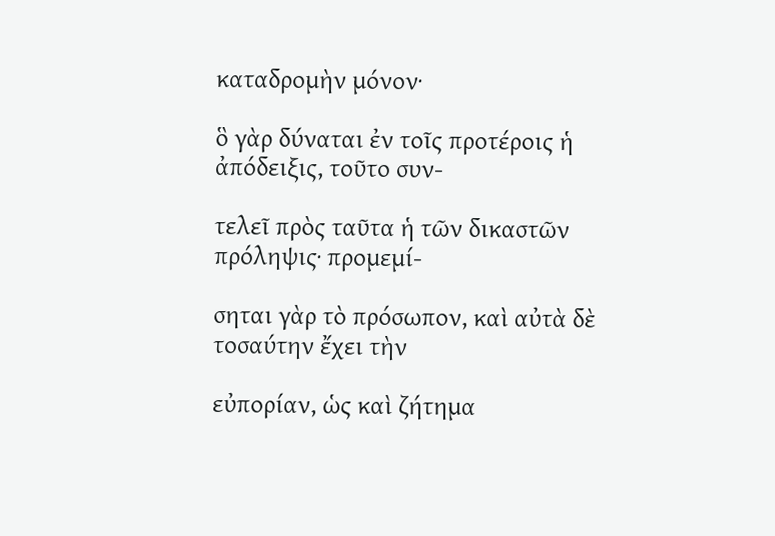καταδρομὴν μόνον·

ὃ γὰρ δύναται ἐν τοῖς προτέροις ἡ ἀπόδειξις, τοῦτο συν-

τελεῖ πρὸς ταῦτα ἡ τῶν δικαστῶν πρόληψις· προμεμί-

σηται γὰρ τὸ πρόσωπον, καὶ αὐτὰ δὲ τοσαύτην ἔχει τὴν

εὐπορίαν, ὡς καὶ ζήτημα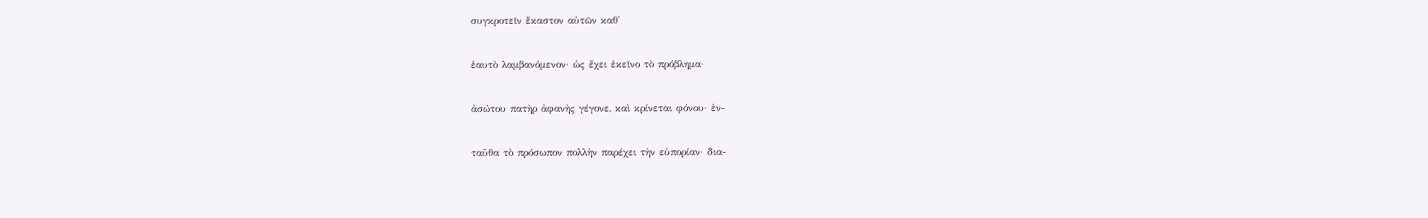συγκροτεῖν ἕκαστον αὐτῶν καθ'

ἑαυτὸ λαμβανόμενον· ὡς ἔχει ἐκεῖνο τὸ πρόβλημα·

ἀσώτου πατὴρ ἀφανὴς γέγονε, καὶ κρίνεται φόνου· ἐν-

ταῦθα τὸ πρόσωπον πολλὴν παρέχει τὴν εὐπορίαν· δια-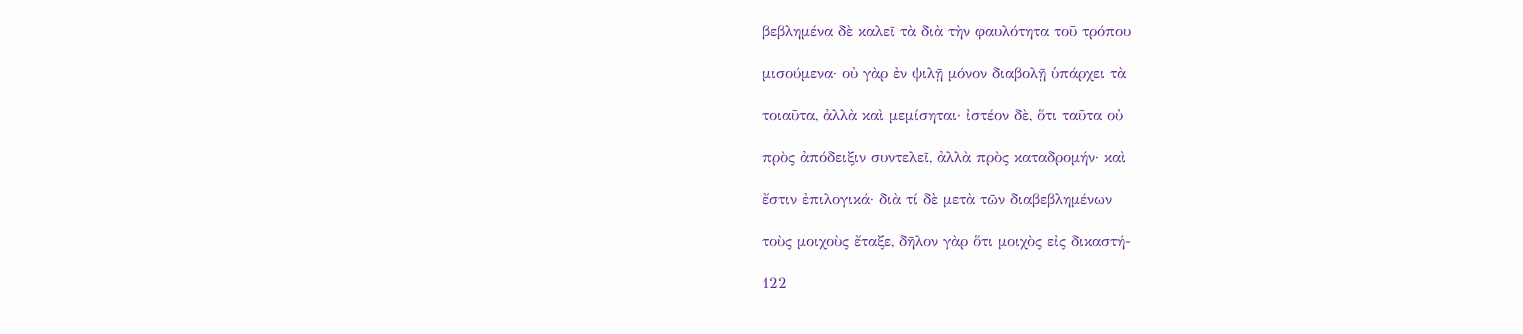βεβλημένα δὲ καλεῖ τὰ διὰ τὴν φαυλότητα τοῦ τρόπου

μισούμενα· οὐ γὰρ ἐν ψιλῇ μόνον διαβολῇ ὑπάρχει τὰ

τοιαῦτα, ἀλλὰ καὶ μεμίσηται· ἰστέον δὲ, ὅτι ταῦτα οὐ

πρὸς ἀπόδειξιν συντελεῖ, ἀλλὰ πρὸς καταδρομήν· καὶ

ἔστιν ἐπιλογικά· διὰ τί δὲ μετὰ τῶν διαβεβλημένων

τοὺς μοιχοὺς ἔταξε, δῆλον γὰρ ὅτι μοιχὸς εἰς δικαστή-

122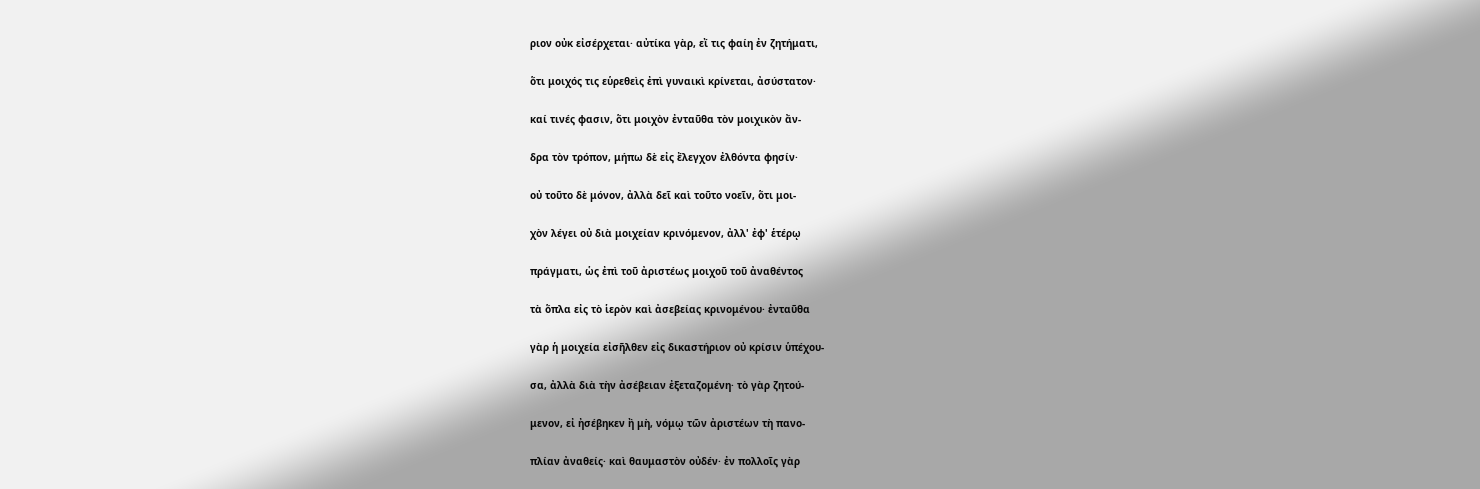ριον οὐκ εἰσέρχεται· αὐτίκα γὰρ, εἴ τις φαίη ἐν ζητήματι,

ὅτι μοιχός τις εὑρεθεὶς ἐπὶ γυναικὶ κρίνεται, ἀσύστατον·

καί τινές φασιν, ὅτι μοιχὸν ἐνταῦθα τὸν μοιχικὸν ἄν-

δρα τὸν τρόπον, μήπω δὲ εἰς ἔλεγχον ἐλθόντα φησίν·

οὐ τοῦτο δὲ μόνον, ἀλλὰ δεῖ καὶ τοῦτο νοεῖν, ὅτι μοι-

χὸν λέγει οὐ διὰ μοιχείαν κρινόμενον, ἀλλ' ἐφ' ἑτέρῳ

πράγματι, ὡς ἐπὶ τοῦ ἀριστέως μοιχοῦ τοῦ ἀναθέντος

τὰ ὅπλα εἰς τὸ ἱερὸν καὶ ἀσεβείας κρινομένου· ἐνταῦθα

γὰρ ἡ μοιχεία εἰσῆλθεν εἰς δικαστήριον οὐ κρίσιν ὑπέχου-

σα, ἀλλὰ διὰ τὴν ἀσέβειαν ἐξεταζομένη· τὸ γὰρ ζητού-

μενον, εἰ ἠσέβηκεν ἢ μὴ, νόμῳ τῶν ἀριστέων τὴ πανο-

πλίαν ἀναθείς· καὶ θαυμαστὸν οὐδέν· ἐν πολλοῖς γὰρ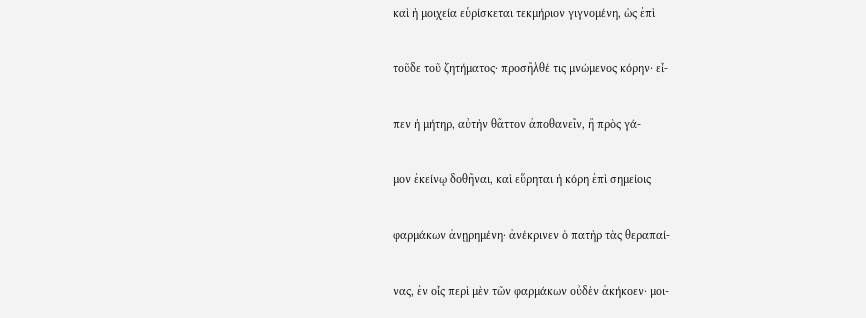καὶ ἡ μοιχεία εὑρίσκεται τεκμήριον γιγνομένη, ὡς ἐπὶ

τοῦδε τοῦ ζητήματος· προσῆλθέ τις μνώμενος κόρην· εἶ-

πεν ἡ μήτηρ, αὐτὴν θᾶττον ἀποθανεῖν, ἢ πρὸς γά-

μον ἐκείνῳ δοθῆναι, καὶ εὕρηται ἡ κόρη ἐπὶ σημείοις

φαρμάκων ἀνῃρημένη· ἀνέκρινεν ὁ πατὴρ τὰς θεραπαί-

νας, ἐν οἷς περὶ μὲν τῶν φαρμάκων οὐδὲν ἀκήκοεν· μοι-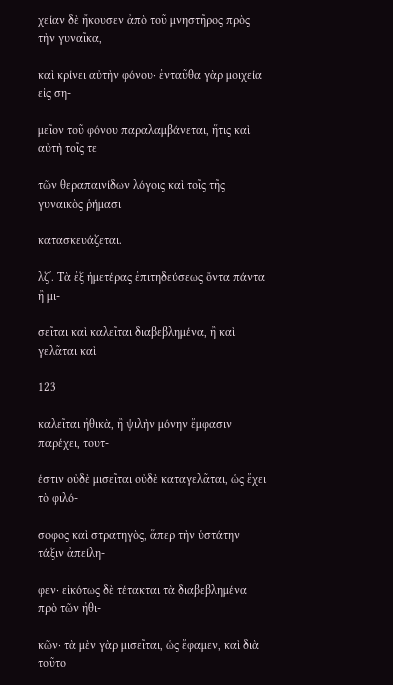χείαν δὲ ἤκουσεν ἀπὸ τοῦ μνηστῆρος πρὸς τὴν γυναῖκα,

καὶ κρίνει αὐτὴν φόνου· ἐνταῦθα γὰρ μοιχεία εἰς ση-

μεῖον τοῦ φόνου παραλαμβάνεται, ἥτις καὶ αὐτὴ τοῖς τε

τῶν θεραπαινίδων λόγοις καὶ τοῖς τῆς γυναικὸς ῥήμασι

κατασκευάζεται.

λζʹ. Τὰ ἐξ ἡμετέρας ἐπιτηδεύσεως ὄντα πάντα ἢ μι-

σεῖται καὶ καλεῖται διαβεβλημένα, ἢ καὶ γελᾶται καὶ

123

καλεῖται ἠθικὰ, ἢ ψιλὴν μόνην ἔμφασιν παρέχει, τουτ-

έστιν οὐδὲ μισεῖται οὐδὲ καταγελᾶται, ὡς ἔχει τὸ φιλό-

σοφος καὶ στρατηγὸς, ἅπερ τὴν ὑστάτην τάξιν ἀπείλη-

φεν· εἰκότως δὲ τέτακται τὰ διαβεβλημένα πρὸ τῶν ἠθι-

κῶν· τὰ μὲν γὰρ μισεῖται, ὡς ἔφαμεν, καὶ διὰ τοῦτο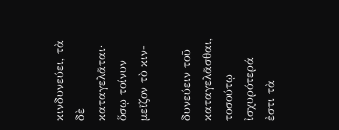κινδυνεύει, τὰ δὲ καταγελᾶται· ὅσῳ τοίνυν μεῖζον τὸ κιν-

δυνεύειν τοῦ καταγελᾶσθαι, τοσούτῳ ἰσχυρότερά ἐστι τὰ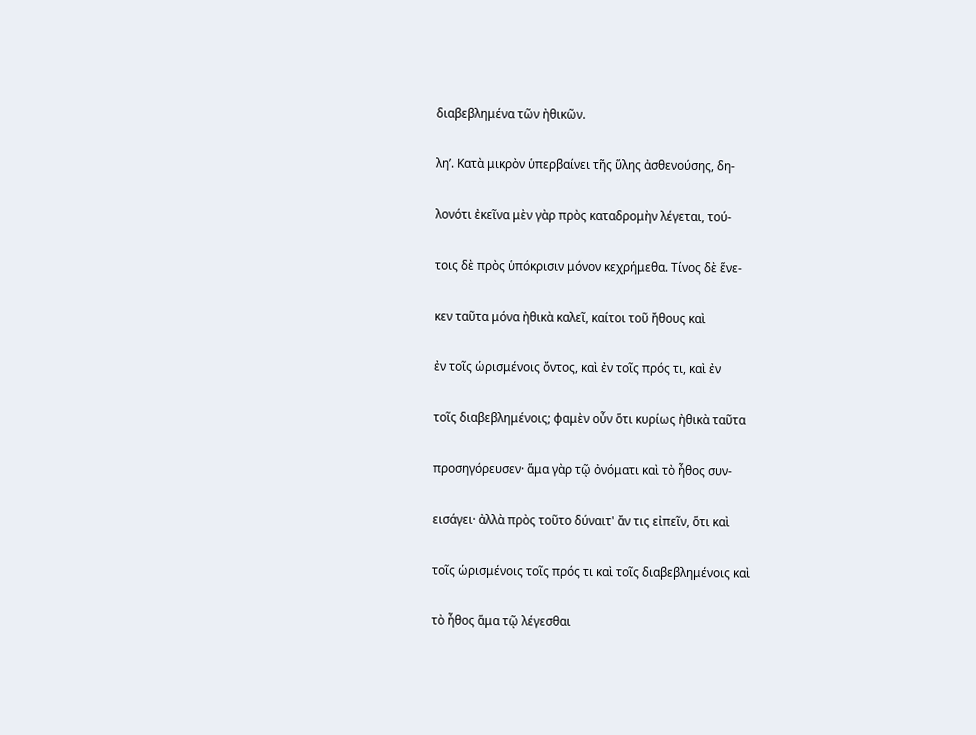διαβεβλημένα τῶν ἠθικῶν.

ληʹ. Κατὰ μικρὸν ὑπερβαίνει τῆς ὕλης ἀσθενούσης, δη-

λονότι ἐκεῖνα μὲν γὰρ πρὸς καταδρομὴν λέγεται, τού-

τοις δὲ πρὸς ὑπόκρισιν μόνον κεχρήμεθα. Τίνος δὲ ἕνε-

κεν ταῦτα μόνα ἠθικὰ καλεῖ, καίτοι τοῦ ἤθους καὶ

ἐν τοῖς ὡρισμένοις ὄντος, καὶ ἐν τοῖς πρός τι, καὶ ἐν

τοῖς διαβεβλημένοις; φαμὲν οὖν ὅτι κυρίως ἠθικὰ ταῦτα

προσηγόρευσεν· ἅμα γὰρ τῷ ὀνόματι καὶ τὸ ἦθος συν-

εισάγει· ἀλλὰ πρὸς τοῦτο δύναιτ' ἄν τις εἰπεῖν, ὅτι καὶ

τοῖς ὡρισμένοις τοῖς πρός τι καὶ τοῖς διαβεβλημένοις καὶ

τὸ ἦθος ἅμα τῷ λέγεσθαι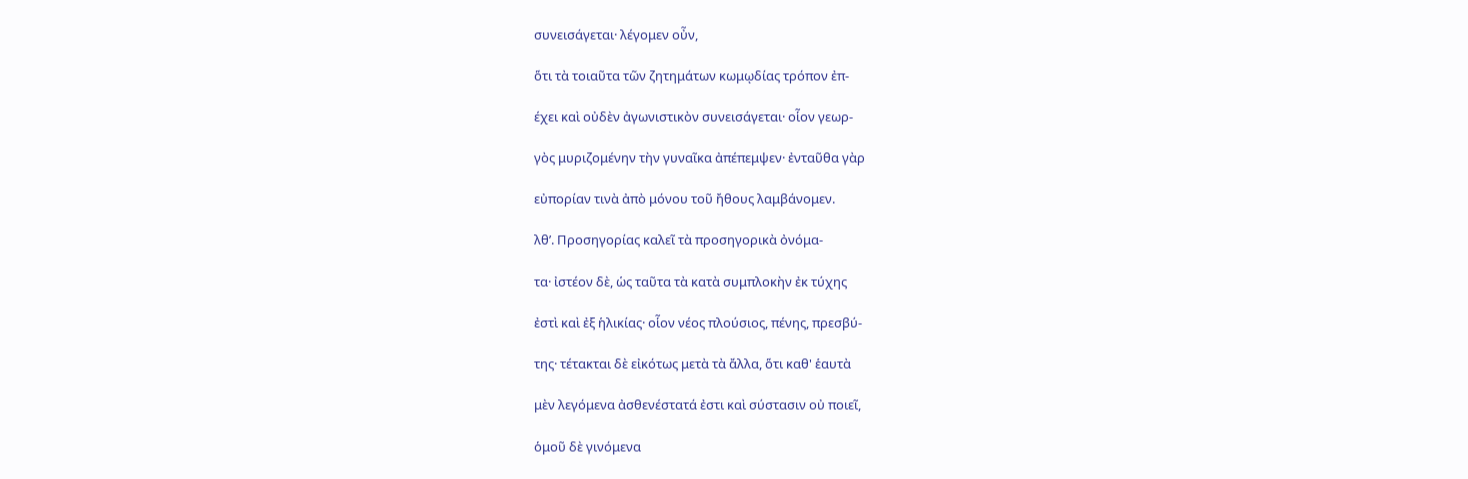συνεισάγεται· λέγομεν οὖν,

ὅτι τὰ τοιαῦτα τῶν ζητημάτων κωμῳδίας τρόπον ἐπ-

έχει καὶ οὐδὲν ἀγωνιστικὸν συνεισάγεται· οἷον γεωρ-

γὸς μυριζομένην τὴν γυναῖκα ἀπέπεμψεν· ἐνταῦθα γὰρ

εὐπορίαν τινὰ ἀπὸ μόνου τοῦ ἤθους λαμβάνομεν.

λθʹ. Προσηγορίας καλεῖ τὰ προσηγορικὰ ὀνόμα-

τα· ἰστέον δὲ, ὡς ταῦτα τὰ κατὰ συμπλοκὴν ἐκ τύχης

ἐστὶ καὶ ἐξ ἡλικίας· οἷον νέος πλούσιος, πένης, πρεσβύ-

της· τέτακται δὲ εἰκότως μετὰ τὰ ἄλλα, ὅτι καθ' ἑαυτὰ

μὲν λεγόμενα ἀσθενέστατά ἐστι καὶ σύστασιν οὐ ποιεῖ,

ὁμοῦ δὲ γινόμενα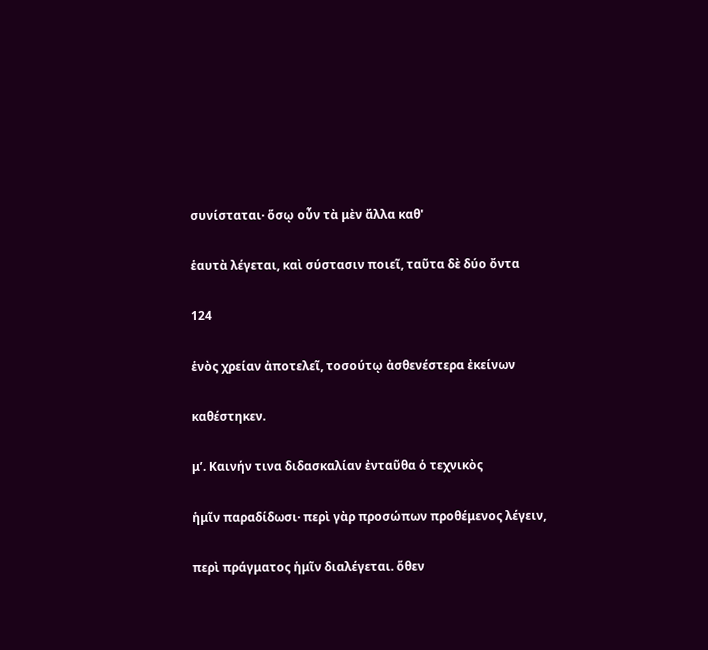συνίσταται· ὅσῳ οὖν τὰ μὲν ἄλλα καθ'

ἑαυτὰ λέγεται, καὶ σύστασιν ποιεῖ, ταῦτα δὲ δύο ὄντα

124

ἑνὸς χρείαν ἀποτελεῖ, τοσούτῳ ἀσθενέστερα ἐκείνων

καθέστηκεν.

μʹ. Καινήν τινα διδασκαλίαν ἐνταῦθα ὁ τεχνικὸς

ἡμῖν παραδίδωσι· περὶ γὰρ προσώπων προθέμενος λέγειν,

περὶ πράγματος ἡμῖν διαλέγεται. ὅθεν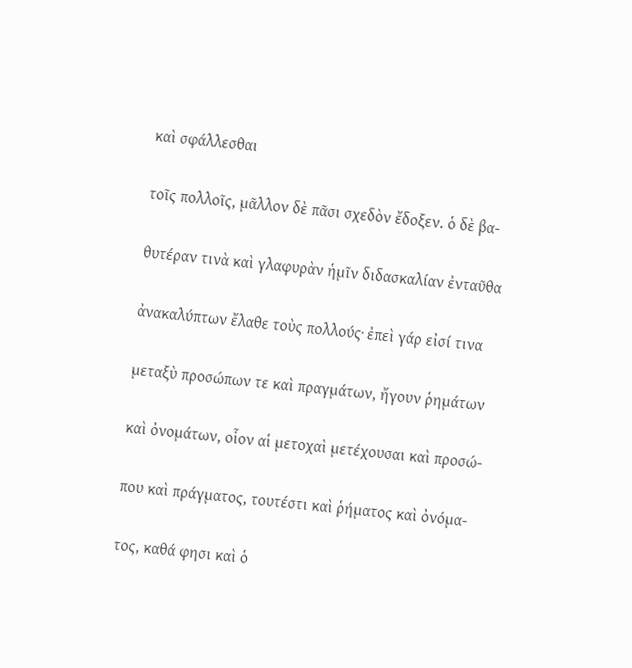καὶ σφάλλεσθαι

τοῖς πολλοῖς, μᾶλλον δὲ πᾶσι σχεδὸν ἔδοξεν. ὁ δὲ βα-

θυτέραν τινὰ καὶ γλαφυρὰν ἡμῖν διδασκαλίαν ἐνταῦθα

ἀνακαλύπτων ἔλαθε τοὺς πολλούς· ἐπεὶ γάρ εἰσί τινα

μεταξὺ προσώπων τε καὶ πραγμάτων, ἤγουν ῥημάτων

καὶ ὀνομάτων, οἷον αἱ μετοχαὶ μετέχουσαι καὶ προσώ-

που καὶ πράγματος, τουτέστι καὶ ῥήματος καὶ ὀνόμα-

τος, καθά φησι καὶ ὁ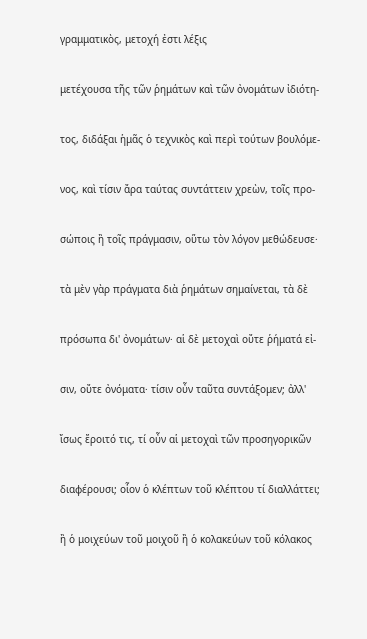γραμματικὸς, μετοχή ἐστι λέξις

μετέχουσα τῆς τῶν ῥημάτων καὶ τῶν ὀνομάτων ἰδιότη-

τος, διδάξαι ἡμᾶς ὁ τεχνικὸς καὶ περὶ τούτων βουλόμε-

νος, καὶ τίσιν ἄρα ταύτας συντάττειν χρεὼν, τοῖς προ-

σώποις ἢ τοῖς πράγμασιν, οὕτω τὸν λόγον μεθώδευσε·

τὰ μὲν γὰρ πράγματα διὰ ῥημάτων σημαίνεται, τὰ δὲ

πρόσωπα δι' ὀνομάτων· αἱ δὲ μετοχαὶ οὔτε ῥήματά εἰ-

σιν, οὔτε ὀνόματα· τίσιν οὖν ταῦτα συντάξομεν; ἀλλ'

ἴσως ἔροιτό τις, τί οὖν αἱ μετοχαὶ τῶν προσηγορικῶν

διαφέρουσι; οἷον ὁ κλέπτων τοῦ κλέπτου τί διαλλάττει;

ἢ ὁ μοιχεύων τοῦ μοιχοῦ ἢ ὁ κολακεύων τοῦ κόλακος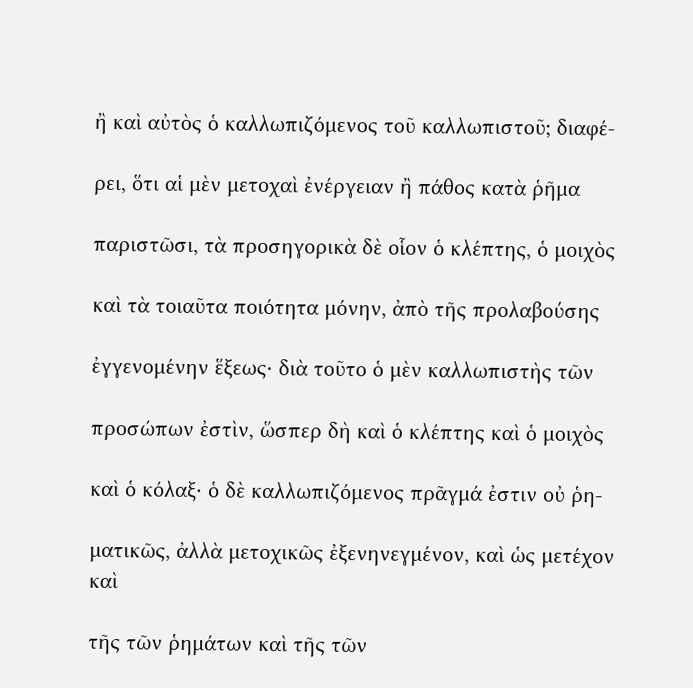ἢ καὶ αὐτὸς ὁ καλλωπιζόμενος τοῦ καλλωπιστοῦ; διαφέ-

ρει, ὅτι αἱ μὲν μετοχαὶ ἐνέργειαν ἢ πάθος κατὰ ῥῆμα

παριστῶσι, τὰ προσηγορικὰ δὲ οἷον ὁ κλέπτης, ὁ μοιχὸς

καὶ τὰ τοιαῦτα ποιότητα μόνην, ἀπὸ τῆς προλαβούσης

ἐγγενομένην ἕξεως· διὰ τοῦτο ὁ μὲν καλλωπιστὴς τῶν

προσώπων ἐστὶν, ὥσπερ δὴ καὶ ὁ κλέπτης καὶ ὁ μοιχὸς

καὶ ὁ κόλαξ· ὁ δὲ καλλωπιζόμενος πρᾶγμά ἐστιν οὐ ῥη-

ματικῶς, ἀλλὰ μετοχικῶς ἐξενηνεγμένον, καὶ ὡς μετέχον καὶ

τῆς τῶν ῥημάτων καὶ τῆς τῶν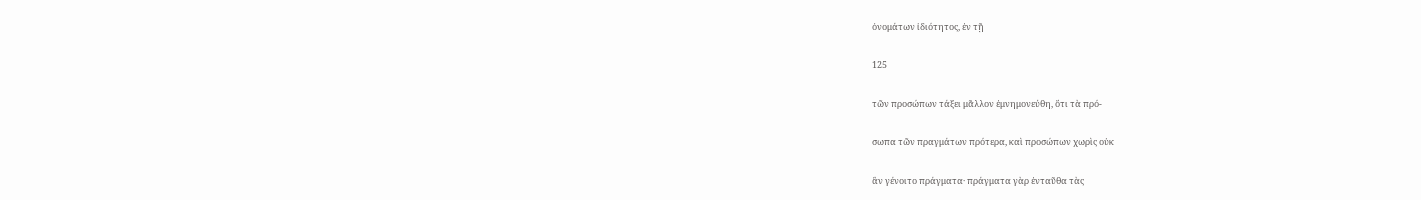ὀνομάτων ἰδιότητος, ἐν τῇ

125

τῶν προσώπων τάξει μᾶλλον ἐμνημονεύθη, ὅτι τὰ πρό-

σωπα τῶν πραγμάτων πρότερα, καὶ προσώπων χωρὶς οὐκ

ἂν γένοιτο πράγματα· πράγματα γὰρ ἐνταῦθα τὰς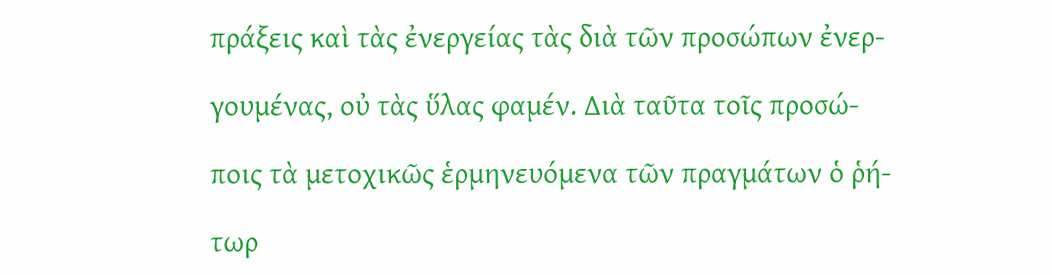πράξεις καὶ τὰς ἐνεργείας τὰς διὰ τῶν προσώπων ἐνερ-

γουμένας, οὐ τὰς ὕλας φαμέν. Διὰ ταῦτα τοῖς προσώ-

ποις τὰ μετοχικῶς ἑρμηνευόμενα τῶν πραγμάτων ὁ ῥή-

τωρ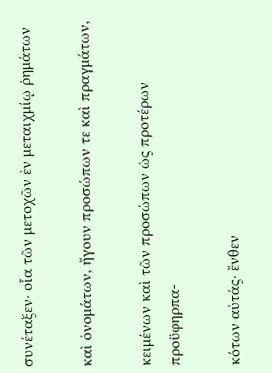συνέταξεν· οἷα τῶν μετοχῶν ἐν μεταιχμίῳ ῥημάτων

καὶ ὀνομάτων, ἤγουν προσώπων τε καὶ πραγμάτων,

κειμένων καὶ τῶν προσώπων ὡς προτέρων προϋφηρπα-

κότων αὐτάς· ἔνθεν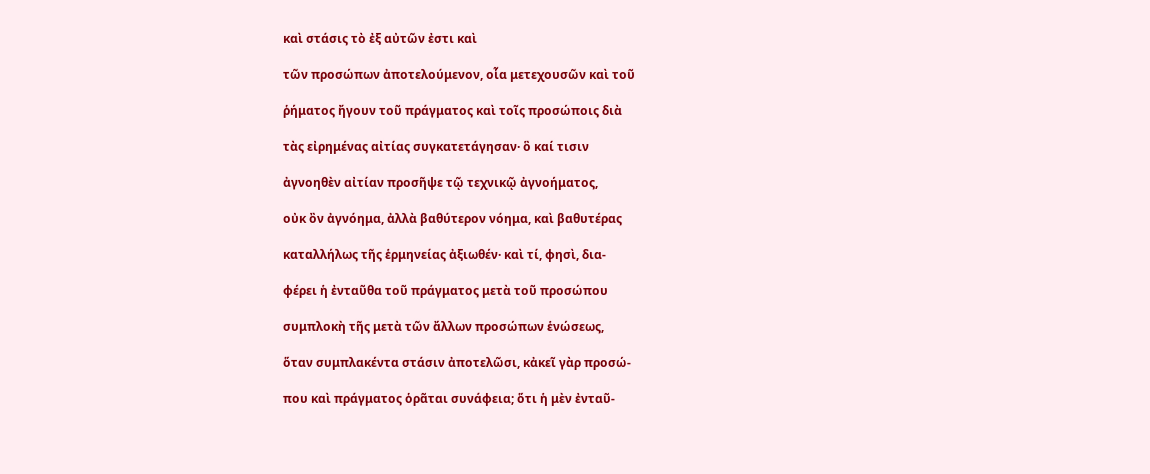καὶ στάσις τὸ ἐξ αὐτῶν ἐστι καὶ

τῶν προσώπων ἀποτελούμενον, οἷα μετεχουσῶν καὶ τοῦ

ῥήματος ἤγουν τοῦ πράγματος καὶ τοῖς προσώποις διὰ

τὰς εἰρημένας αἰτίας συγκατετάγησαν· ὃ καί τισιν

ἀγνοηθὲν αἰτίαν προσῆψε τῷ τεχνικῷ ἀγνοήματος,

οὐκ ὂν ἀγνόημα, ἀλλὰ βαθύτερον νόημα, καὶ βαθυτέρας

καταλλήλως τῆς ἑρμηνείας ἀξιωθέν· καὶ τί, φησὶ, δια-

φέρει ἡ ἐνταῦθα τοῦ πράγματος μετὰ τοῦ προσώπου

συμπλοκὴ τῆς μετὰ τῶν ἄλλων προσώπων ἑνώσεως,

ὅταν συμπλακέντα στάσιν ἀποτελῶσι, κἀκεῖ γὰρ προσώ-

που καὶ πράγματος ὁρᾶται συνάφεια; ὅτι ἡ μὲν ἐνταῦ-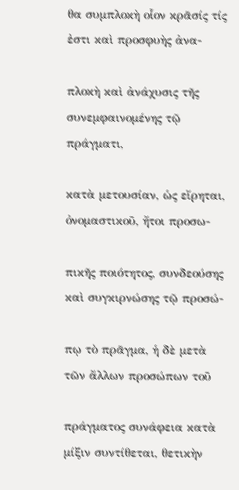θα συμπλοκὴ οἷον κρᾶσίς τίς ἐστι καὶ προσφυὴς ἀνα-

πλοκὴ καὶ ἀνάχυσις τῆς συνεμφαινομένης τῷ πράγματι,

κατὰ μετουσίαν, ὡς εἴρηται, ὀνομαστικοῦ, ἤτοι προσω-

πικῆς ποιότητος, συνδεούσης καὶ συγκιρνώσης τῷ προσώ-

πῳ τὸ πρᾶγμα, ἡ δὲ μετὰ τῶν ἄλλων προσώπων τοῦ

πράγματος συνάφεια κατὰ μίξιν συντίθεται, θετικὴν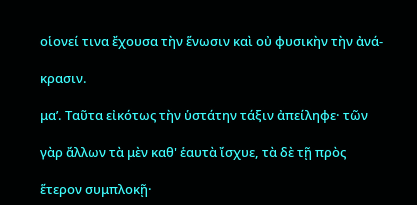οἱονεί τινα ἔχουσα τὴν ἕνωσιν καὶ οὐ φυσικὴν τὴν ἀνά-

κρασιν.

μαʹ. Ταῦτα εἰκότως τὴν ὑστάτην τάξιν ἀπείληφε· τῶν

γὰρ ἄλλων τὰ μὲν καθ' ἑαυτὰ ἴσχυε, τὰ δὲ τῇ πρὸς

ἕτερον συμπλοκῇ·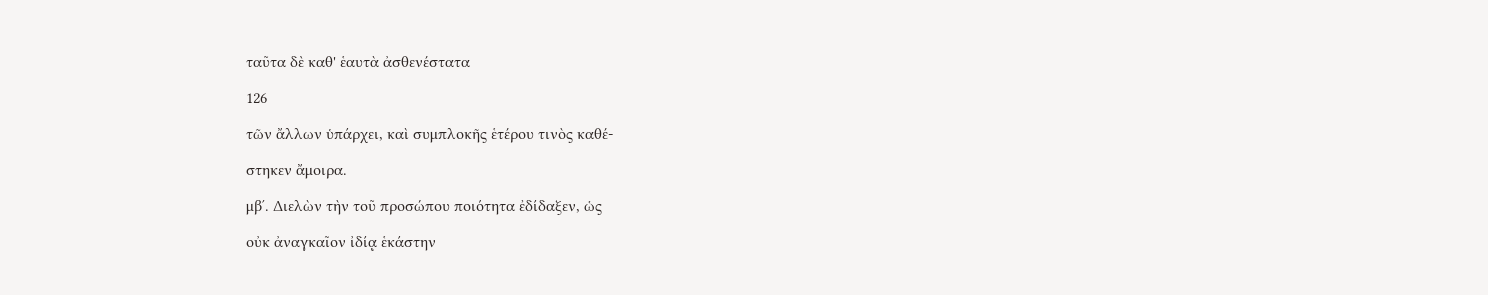ταῦτα δὲ καθ' ἑαυτὰ ἀσθενέστατα

126

τῶν ἄλλων ὑπάρχει, καὶ συμπλοκῆς ἑτέρου τινὸς καθέ-

στηκεν ἄμοιρα.

μβʹ. Διελὼν τὴν τοῦ προσώπου ποιότητα ἐδίδαξεν, ὡς

οὐκ ἀναγκαῖον ἰδίᾳ ἑκάστην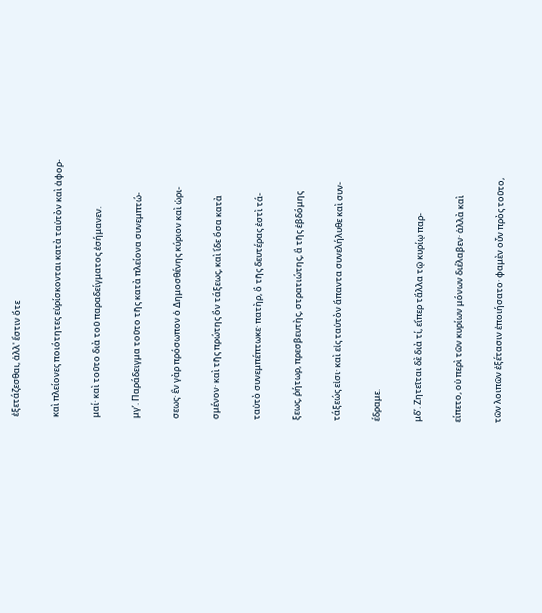ἐξετάζεσθαι, ἀλλ' ἔστιν ὅτε

καὶ πλείονες ποιότητες εὑρίσκονται κατὰ ταὐτὸν καὶ ἀφορ-

μαί· καὶ τοῦτο διὰ τοῦ παραδείγματος ἐσήμανεν.

μγʹ. Παράδειγμα τοῦτο τῆς κατὰ πλείονα συνεμπτώ-

σεως· ἓν γὰρ πρόσωπον ὁ Δημοσθένης κύριον καὶ ὡρι-

σμένον· καὶ τῆς πρώτης ὂν τάξεως, καὶ ἴδε ὅσα κατὰ

ταὐτὸ συνεμπέπτωκε· πατὴρ, ὃ τῆς δευτέρας ἐστὶ τά-

ξεως, ῥήτωρ, πρεσβευτὴς, στρατιώτης, ἃ τῆς ἑβδόμης

τάξεώς εἰσι· καὶ εἰς ταὐτὸν ἅπαντα συνελήλυθε καὶ συν-

έδραμε.

μδʹ. Ζητεῖται δὲ διὰ τί, εἴπερ τἄλλα τῷ κυρίῳ παρ-

είπετο, οὐ περὶ τῶν κυρίων μόνων διέλαβεν· ἀλλὰ καὶ

τῶν λοιπῶν ἐξέτασιν ἐποιήσατο· φαμὲν οὖν πρὸς τοῦτο,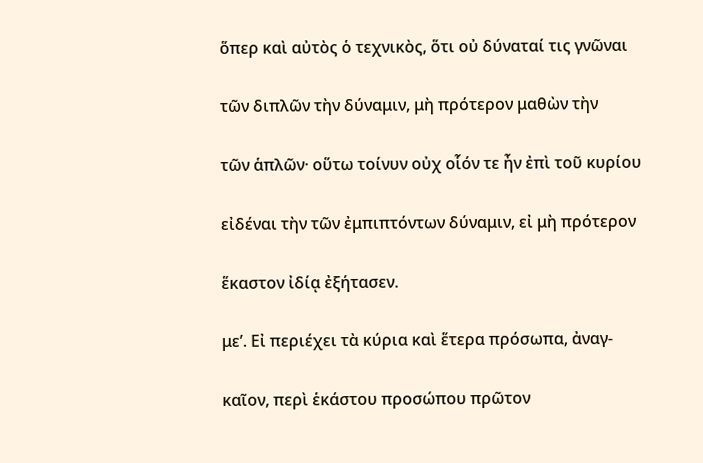ὅπερ καὶ αὐτὸς ὁ τεχνικὸς, ὅτι οὐ δύναταί τις γνῶναι

τῶν διπλῶν τὴν δύναμιν, μὴ πρότερον μαθὼν τὴν

τῶν ἁπλῶν· οὕτω τοίνυν οὐχ οἷόν τε ἦν ἐπὶ τοῦ κυρίου

εἰδέναι τὴν τῶν ἐμπιπτόντων δύναμιν, εἰ μὴ πρότερον

ἕκαστον ἰδίᾳ ἐξήτασεν.

μεʹ. Εἰ περιέχει τὰ κύρια καὶ ἕτερα πρόσωπα, ἀναγ-

καῖον, περὶ ἑκάστου προσώπου πρῶτον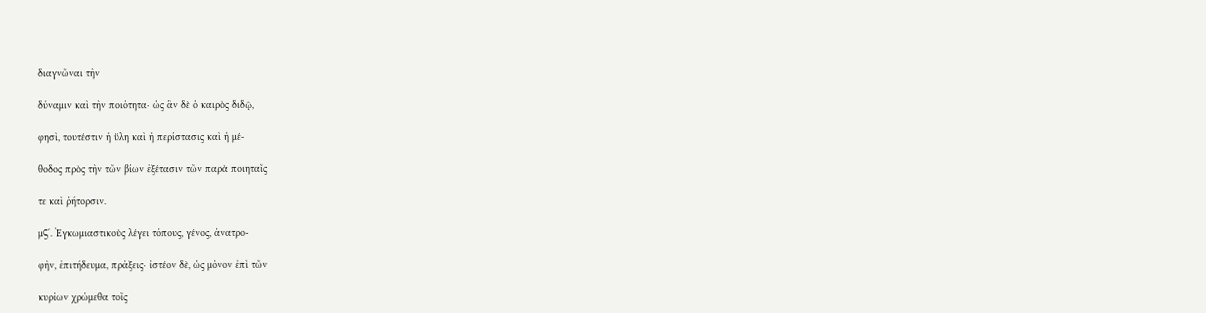διαγνῶναι τὴν

δύναμιν καὶ τὴν ποιότητα· ὡς ἂν δὲ ὁ καιρὸς διδῷ,

φησὶ, τουτέστιν ἡ ὕλη καὶ ἡ περίστασις καὶ ἡ μέ-

θοδος πρὸς τὴν τῶν βίων ἐξέτασιν τῶν παρὰ ποιηταῖς

τε καὶ ῥήτορσιν.

μϚʹ. Ἐγκωμιαστικοὺς λέγει τόπους, γένος, ἀνατρο-

φὴν, ἐπιτήδευμα, πράξεις· ἰστέον δὲ, ὡς μόνον ἐπὶ τῶν

κυρίων χρώμεθα τοῖς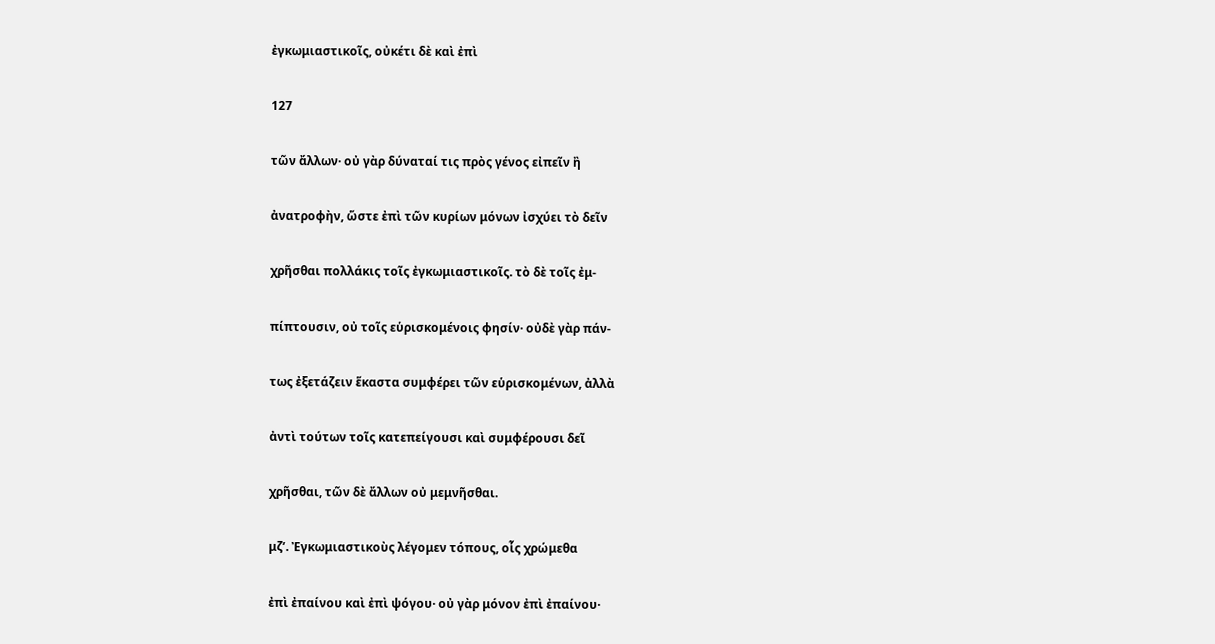ἐγκωμιαστικοῖς, οὐκέτι δὲ καὶ ἐπὶ

127

τῶν ἄλλων· οὐ γὰρ δύναταί τις πρὸς γένος εἰπεῖν ἢ

ἀνατροφὴν, ὥστε ἐπὶ τῶν κυρίων μόνων ἰσχύει τὸ δεῖν

χρῆσθαι πολλάκις τοῖς ἐγκωμιαστικοῖς. τὸ δὲ τοῖς ἐμ-

πίπτουσιν, οὐ τοῖς εὑρισκομένοις φησίν· οὐδὲ γὰρ πάν-

τως ἐξετάζειν ἕκαστα συμφέρει τῶν εὑρισκομένων, ἀλλὰ

ἀντὶ τούτων τοῖς κατεπείγουσι καὶ συμφέρουσι δεῖ

χρῆσθαι, τῶν δὲ ἄλλων οὐ μεμνῆσθαι.

μζʹ. Ἐγκωμιαστικοὺς λέγομεν τόπους, οἷς χρώμεθα

ἐπὶ ἐπαίνου καὶ ἐπὶ ψόγου· οὐ γὰρ μόνον ἐπὶ ἐπαίνου·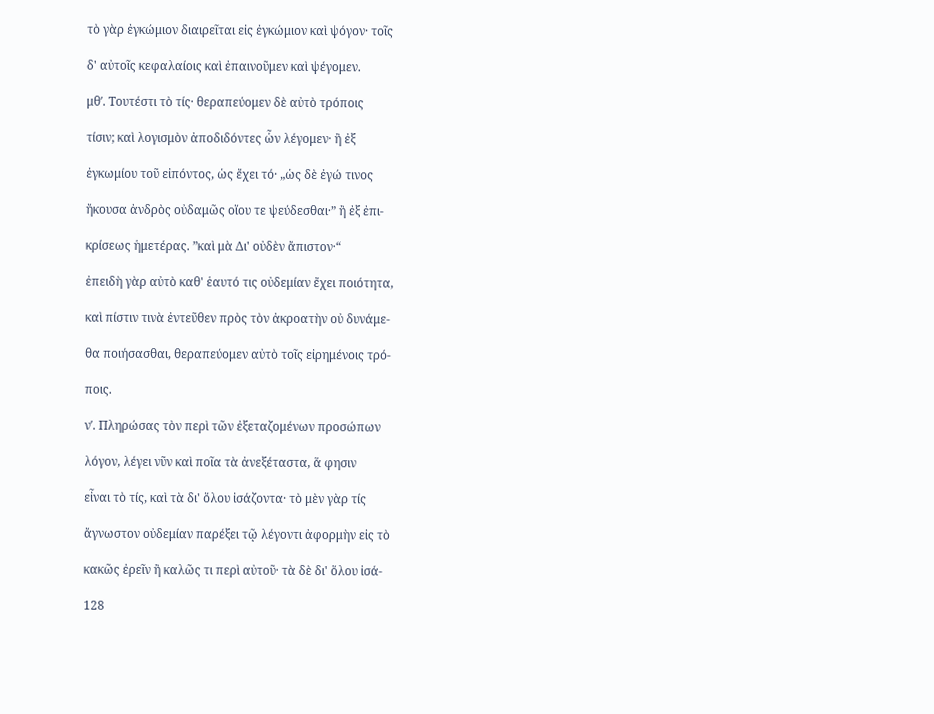τὸ γὰρ ἐγκώμιον διαιρεῖται εἰς ἐγκώμιον καὶ ψόγον· τοῖς

δ' αὐτοῖς κεφαλαίοις καὶ ἐπαινοῦμεν καὶ ψέγομεν.

μθʹ. Τουτέστι τὸ τίς· θεραπεύομεν δὲ αὐτὸ τρόποις

τίσιν; καὶ λογισμὸν ἀποδιδόντες ὧν λέγομεν· ἢ ἐξ

ἐγκωμίου τοῦ εἰπόντος, ὡς ἔχει τό· „ὡς δὲ ἐγώ τινος

ἤκουσα ἀνδρὸς οὐδαμῶς οἵου τε ψεύδεσθαι·” ἢ ἐξ ἐπι-

κρίσεως ἡμετέρας. ”καὶ μὰ Δι' οὐδὲν ἄπιστον·“

ἐπειδὴ γὰρ αὐτὸ καθ' ἑαυτό τις οὐδεμίαν ἔχει ποιότητα,

καὶ πίστιν τινὰ ἐντεῦθεν πρὸς τὸν ἀκροατὴν οὐ δυνάμε-

θα ποιήσασθαι, θεραπεύομεν αὐτὸ τοῖς εἰρημένοις τρό-

ποις.

νʹ. Πληρώσας τὸν περὶ τῶν ἐξεταζομένων προσώπων

λόγον, λέγει νῦν καὶ ποῖα τὰ ἀνεξέταστα, ἅ φησιν

εἶναι τὸ τίς, καὶ τὰ δι' ὅλου ἰσάζοντα· τὸ μὲν γὰρ τίς

ἄγνωστον οὐδεμίαν παρέξει τῷ λέγοντι ἀφορμὴν εἰς τὸ

κακῶς ἐρεῖν ἢ καλῶς τι περὶ αὐτοῦ· τὰ δὲ δι' ὅλου ἰσά-

128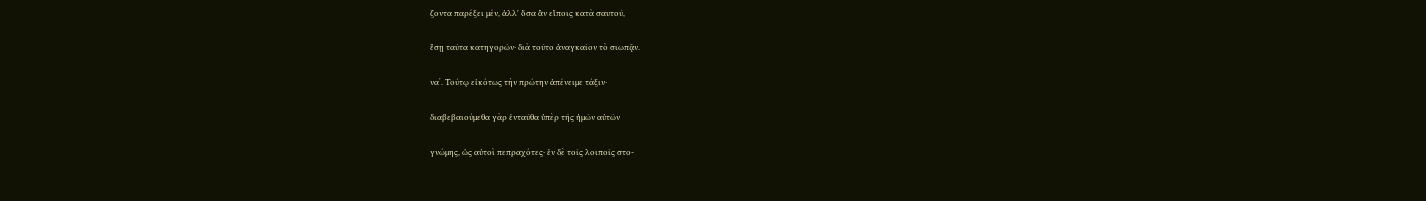ζοντα παρέξει μέν, ἀλλ' ὅσα ἂν εἴποις κατὰ σαυτοῦ,

ἔσῃ ταῦτα κατηγορῶν· διὰ τοῦτο ἀναγκαῖον τὸ σιωπᾷν.

ναʹ. Τούτῳ εἰκότως τὴν πρώτην ἀπένειμε τάξιν·

διαβεβαιούμεθα γὰρ ἐνταῦθα ὑπὲρ τῆς ἡμῶν αὐτῶν

γνώμης, ὡς αὐτοὶ πεπραχότες· ἐν δὲ τοῖς λοιποῖς στο-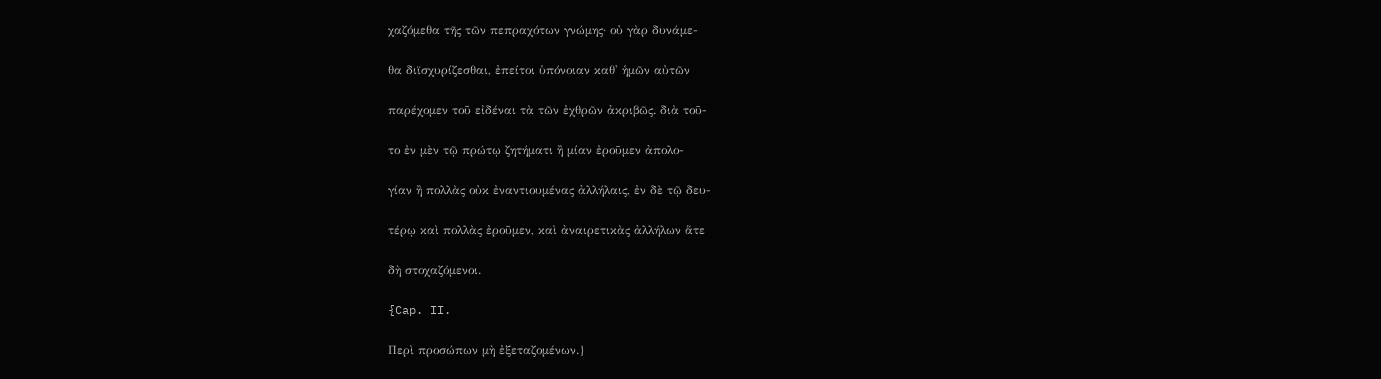χαζόμεθα τῆς τῶν πεπραχότων γνώμης· οὐ γὰρ δυνάμε-

θα διϊσχυρίζεσθαι, ἐπείτοι ὑπόνοιαν καθ' ἡμῶν αὐτῶν

παρέχομεν τοῦ εἰδέναι τὰ τῶν ἐχθρῶν ἀκριβῶς. διὰ τοῦ-

το ἐν μὲν τῷ πρώτῳ ζητήματι ἢ μίαν ἐροῦμεν ἀπολο-

γίαν ἢ πολλὰς οὐκ ἐναντιουμένας ἀλλήλαις, ἐν δὲ τῷ δευ-

τέρῳ καὶ πολλὰς ἐροῦμεν, καὶ ἀναιρετικὰς ἀλλήλων ἅτε

δὴ στοχαζόμενοι.

{Cap. II.

Περὶ προσώπων μὴ ἐξεταζομένων.}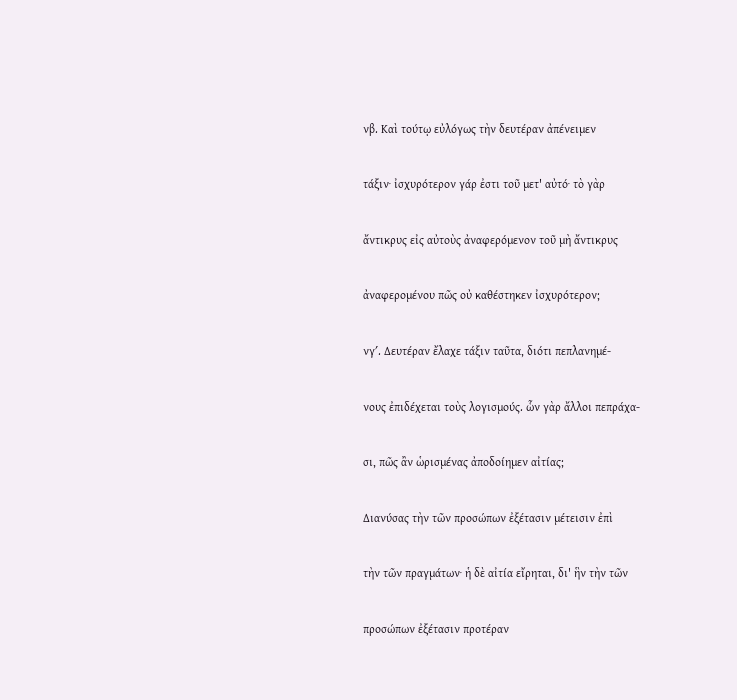νβ. Καὶ τούτῳ εὐλόγως τὴν δευτέραν ἀπένειμεν

τάξιν· ἰσχυρότερον γάρ ἐστι τοῦ μετ' αὐτό· τὸ γὰρ

ἄντικρυς εἰς αὐτοὺς ἀναφερόμενον τοῦ μὴ ἄντικρυς

ἀναφερομένου πῶς οὐ καθέστηκεν ἰσχυρότερον;

νγʹ. Δευτέραν ἔλαχε τάξιν ταῦτα, διότι πεπλανημέ-

νους ἐπιδέχεται τοὺς λογισμούς. ὧν γὰρ ἄλλοι πεπράχα-

σι, πῶς ἂν ὡρισμένας ἀποδοίημεν αἰτίας;

Διανύσας τὴν τῶν προσώπων ἐξέτασιν μέτεισιν ἐπὶ

τὴν τῶν πραγμάτων· ἡ δὲ αἰτία εἴρηται, δι' ἣν τὴν τῶν

προσώπων ἐξέτασιν προτέραν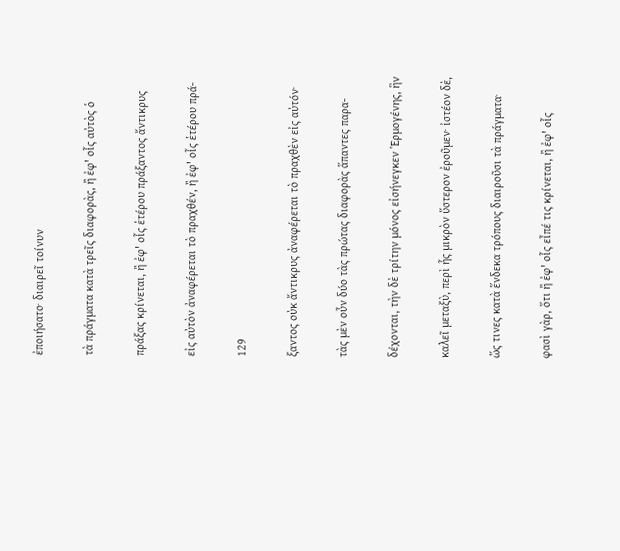ἐποιήσατο· διαιρεῖ τοίνυν

τὰ πράγματα κατὰ τρεῖς διαφορὰς, ἢ ἐφ' οἷς αὐτὸς ὁ

πράξας κρίνεται, ἢ ἐφ' οἷς ἑτέρου πράξαντος ἄντικρυς

εἰς αὐτὸν ἀναφέρεται τὸ πραχθέν, ἢ ἐφ' οἷς ἑτέρου πρά-

129

ξαντος οὐκ ἄντικρυς ἀναφέρεται τὸ πραχθὲν εἰς αὐτόν·

τὰς μὲν οὖν δύο τὰς πρώτας διαφορὰς ἅπαντες παρα-

δέχονται, τὴν δὲ τρίτην μόνος εἰσήνεγκεν Ἑρμογένης, ἣν

καλεῖ μεταξὺ, περὶ ἧς μικρὸν ὕστερον ἐροῦμεν· ἰστέον δὲ,

ὥς τινες κατὰ ἕνδεκα τρόπους διαιροῦσι τὰ πράγματα·

φασὶ γὰρ, ὅτι ἢ ἐφ' οἷς εἶπέ τις κρίνεται, ἢ ἐφ' οἷς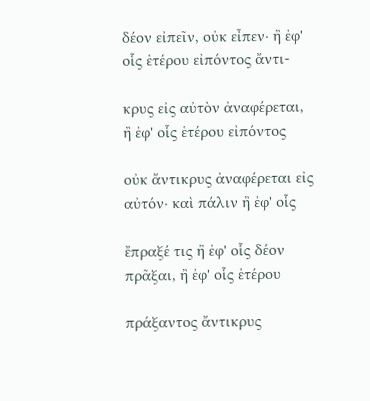δέον εἰπεῖν, οὐκ εἶπεν· ἢ ἐφ' οἷς ἑτέρου εἰπόντος ἄντι-

κρυς εἰς αὐτὸν ἀναφέρεται, ἢ ἐφ' οἷς ἑτέρου εἰπόντος

οὐκ ἄντικρυς ἀναφέρεται εἰς αὐτόν· καὶ πάλιν ἢ ἐφ' οἷς

ἔπραξέ τις ἢ ἐφ' οἷς δέον πρᾶξαι, ἢ ἐφ' οἷς ἑτέρου

πράξαντος ἄντικρυς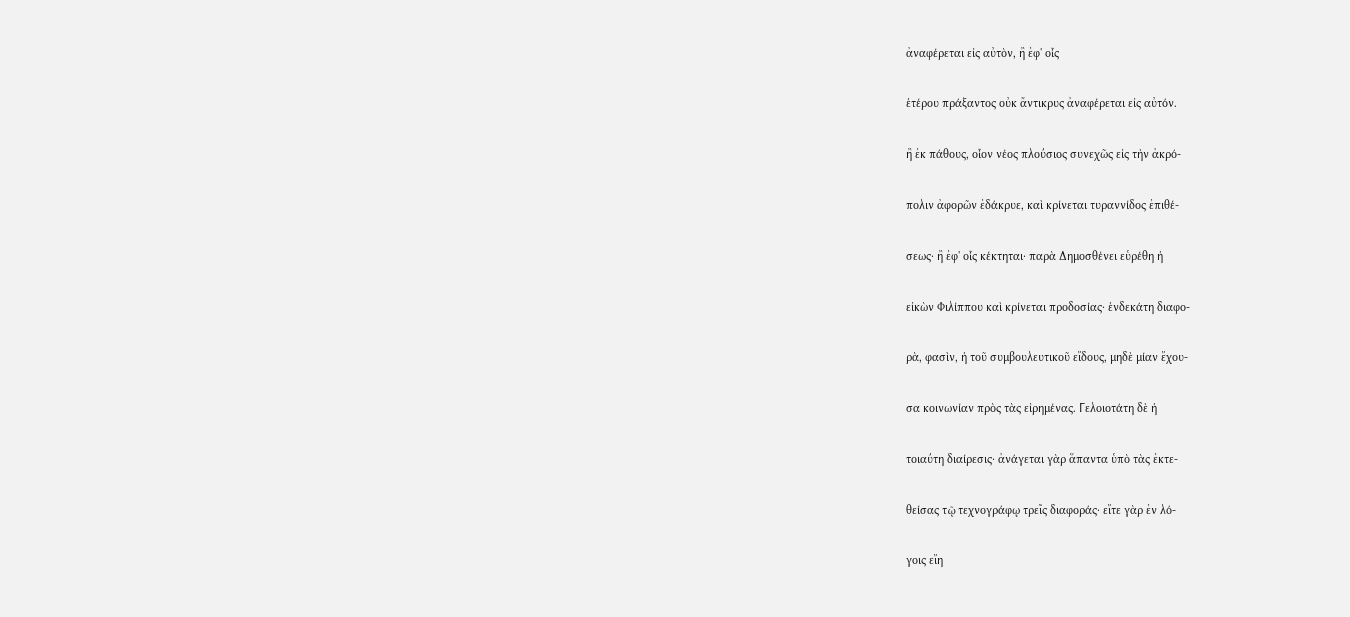ἀναφέρεται εἰς αὐτὸν, ἢ ἐφ' οἷς

ἑτέρου πράξαντος οὐκ ἄντικρυς ἀναφέρεται εἰς αὐτόν.

ἢ ἐκ πάθους, οἷον νέος πλούσιος συνεχῶς εἰς τὴν ἀκρό-

πολιν ἀφορῶν ἐδάκρυε, καὶ κρίνεται τυραννίδος ἐπιθέ-

σεως· ἢ ἐφ' οἷς κέκτηται· παρὰ Δημοσθένει εὑρέθη ἡ

εἰκὼν Φιλίππου καὶ κρίνεται προδοσίας· ἑνδεκάτη διαφο-

ρὰ, φασὶν, ἡ τοῦ συμβουλευτικοῦ εἴδους, μηδὲ μίαν ἔχου-

σα κοινωνίαν πρὸς τὰς εἰρημένας. Γελοιοτάτη δὲ ἡ

τοιαύτη διαίρεσις· ἀνάγεται γὰρ ἅπαντα ὑπὸ τὰς ἐκτε-

θείσας τῷ τεχνογράφῳ τρεῖς διαφοράς· εἴτε γὰρ ἐν λό-

γοις εἴη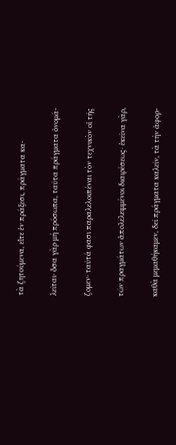τὰ ζητούμενα, εἴτε ἐν πράξεσι, πράγματα κα-

λεῖται· ὅσα γὰρ μὴ πρόσωπα, ταῦτα πράγματα ὀνομά-

ζομεν· ταῦτά φασι παραλελοιπέναι τὸν τεχνικὸν οἱ τῆς

τῶν πραγμάτων ἀπολελειμμένοι διαιρέσεως· ἐκεῖνα γὰρ,

καθὰ μεμαθήκαμεν, δεῖ πράγματα καλεῖν, τὰ τὴν ἀφορ-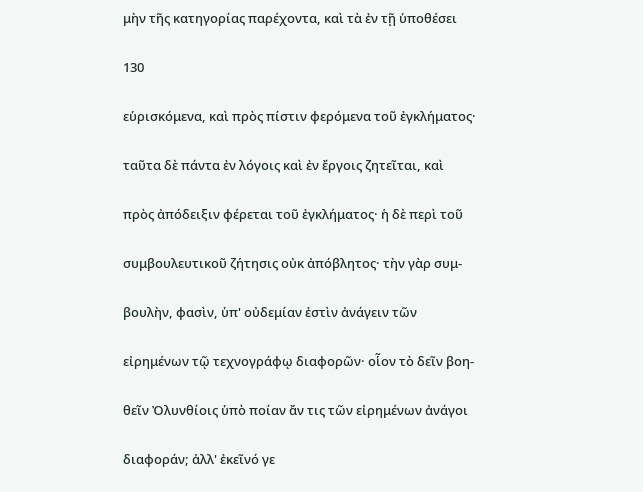μὴν τῆς κατηγορίας παρέχοντα, καὶ τὰ ἐν τῇ ὑποθέσει

130

εὑρισκόμενα, καὶ πρὸς πίστιν φερόμενα τοῦ ἐγκλήματος·

ταῦτα δὲ πάντα ἐν λόγοις καὶ ἐν ἔργοις ζητεῖται, καὶ

πρὸς ἀπόδειξιν φέρεται τοῦ ἐγκλήματος· ἡ δὲ περὶ τοῦ

συμβουλευτικοῦ ζήτησις οὐκ ἀπόβλητος· τὴν γὰρ συμ-

βουλὴν, φασὶν, ὑπ' οὐδεμίαν ἐστὶν ἀνάγειν τῶν

εἰρημένων τῷ τεχνογράφῳ διαφορῶν· οἷον τὸ δεῖν βοη-

θεῖν Ὀλυνθίοις ὑπὸ ποίαν ἄν τις τῶν εἰρημένων ἀνάγοι

διαφοράν; ἀλλ' ἐκεῖνό γε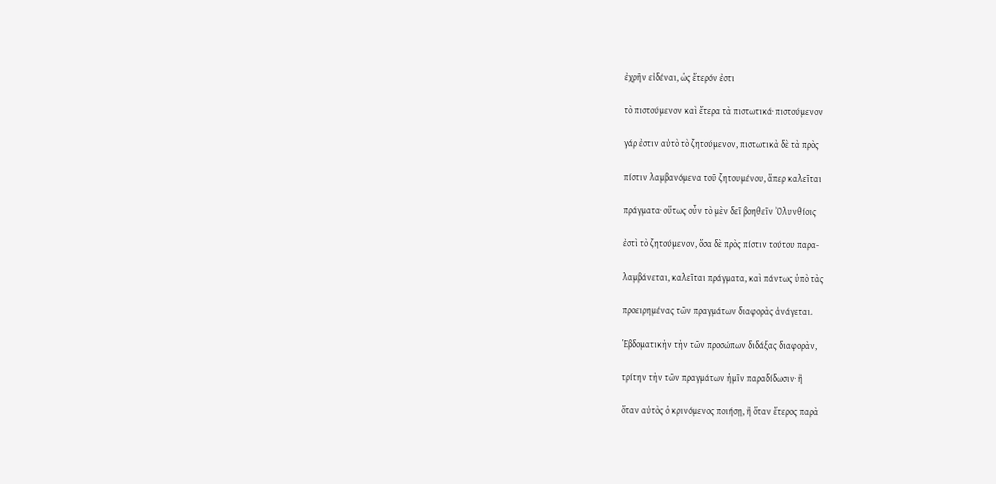ἐχρῆν εἰδέναι, ὡς ἕτερόν ἐστι

τὸ πιστούμενον καὶ ἕτερα τὰ πιστωτικά· πιστούμενον

γάρ ἐστιν αὐτὸ τὸ ζητούμενον, πιστωτικὰ δὲ τὰ πρὸς

πίστιν λαμβανόμενα τοῦ ζητουμένου, ἅπερ καλεῖται

πράγματα· οὕτως οὖν τὸ μὲν δεῖ βοηθεῖν Ὀλυνθίοις

ἐστὶ τὸ ζητούμενον, ὅσα δὲ πρὸς πίστιν τούτου παρα-

λαμβάνεται, καλεῖται πράγματα, καὶ πάντως ὑπὸ τὰς

προειρημένας τῶν πραγμάτων διαφορὰς ἀνάγεται.

Ἑβδοματικὴν τὴν τῶν προσώπων διδάξας διαφορὰν,

τρίτην τὴν τῶν πραγμάτων ἡμῖν παραδίδωσιν· ἢ

ὅταν αὐτὸς ὁ κρινόμενος ποιήσῃ, ἢ ὅταν ἕτερος παρὰ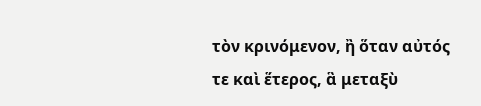τὸν κρινόμενον, ἢ ὅταν αὐτός τε καὶ ἕτερος, ἃ μεταξὺ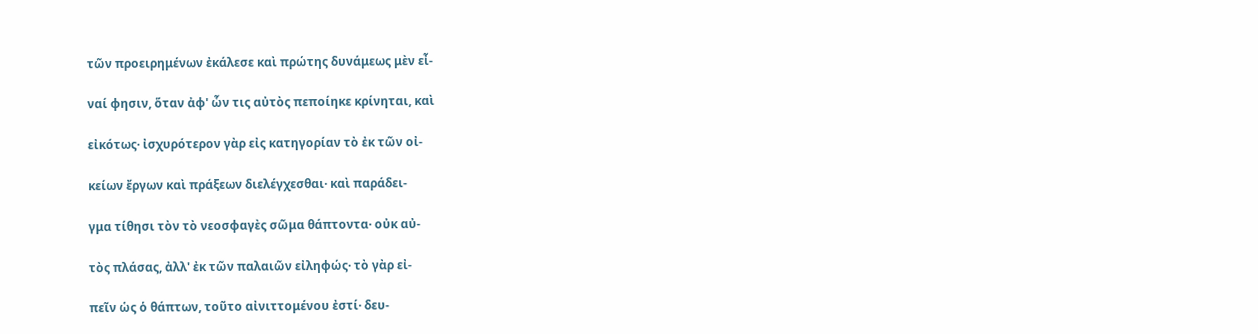τῶν προειρημένων ἐκάλεσε καὶ πρώτης δυνάμεως μὲν εἶ-

ναί φησιν, ὅταν ἀφ' ὧν τις αὐτὸς πεποίηκε κρίνηται, καὶ

εἰκότως· ἰσχυρότερον γὰρ εἰς κατηγορίαν τὸ ἐκ τῶν οἰ-

κείων ἔργων καὶ πράξεων διελέγχεσθαι· καὶ παράδει-

γμα τίθησι τὸν τὸ νεοσφαγὲς σῶμα θάπτοντα· οὐκ αὐ-

τὸς πλάσας, ἀλλ' ἐκ τῶν παλαιῶν εἰληφώς· τὸ γὰρ εἰ-

πεῖν ὡς ὁ θάπτων, τοῦτο αἰνιττομένου ἐστί· δευ-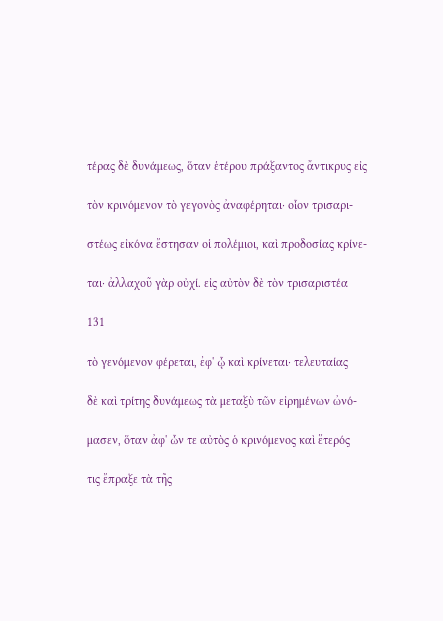τέρας δὲ δυνάμεως, ὅταν ἑτέρου πράξαντος ἄντικρυς εἰς

τὸν κρινόμενον τὸ γεγονὸς ἀναφέρηται· οἷον τρισαρι-

στέως εἰκόνα ἔστησαν οἱ πολέμιοι, καὶ προδοσίας κρίνε-

ται· ἀλλαχοῦ γὰρ οὐχί. εἰς αὐτὸν δὲ τὸν τρισαριστέα

131

τὸ γενόμενον φέρεται, ἐφ' ᾧ καὶ κρίνεται· τελευταίας

δὲ καὶ τρίτης δυνάμεως τὰ μεταξὺ τῶν εἰρημένων ὠνό-

μασεν, ὅταν ἀφ' ὧν τε αὐτὸς ὁ κρινόμενος καὶ ἕτερός

τις ἔπραξε τὰ τῆς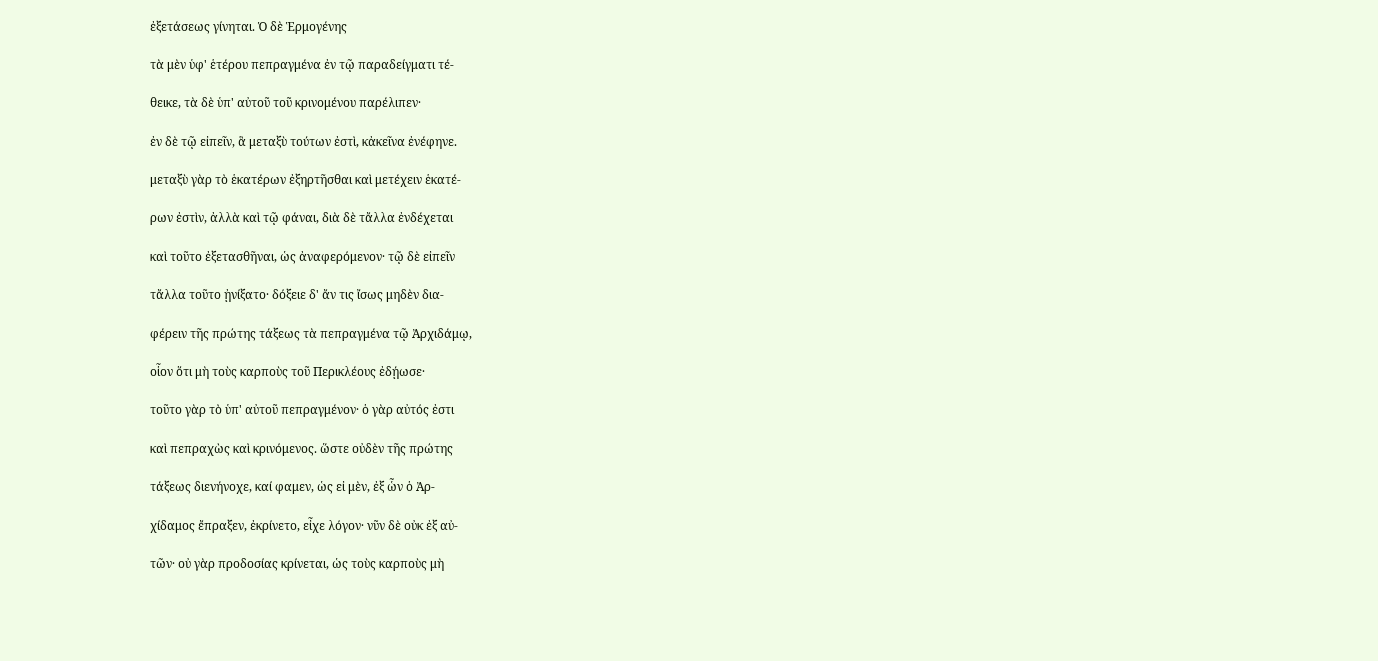ἐξετάσεως γίνηται. Ὁ δὲ Ἑρμογένης

τὰ μὲν ὑφ' ἑτέρου πεπραγμένα ἐν τῷ παραδείγματι τέ-

θεικε, τὰ δὲ ὑπ' αὐτοῦ τοῦ κρινομένου παρέλιπεν·

ἐν δὲ τῷ εἰπεῖν, ἃ μεταξὺ τούτων ἐστὶ, κἀκεῖνα ἐνέφηνε.

μεταξὺ γὰρ τὸ ἑκατέρων ἐξηρτῆσθαι καὶ μετέχειν ἑκατέ-

ρων ἐστὶν, ἀλλὰ καὶ τῷ φάναι, διὰ δὲ τἄλλα ἐνδέχεται

καὶ τοῦτο ἐξετασθῆναι, ὡς ἀναφερόμενον· τῷ δὲ εἰπεῖν

τἄλλα τοῦτο ᾐνίξατο· δόξειε δ' ἄν τις ἴσως μηδὲν δια-

φέρειν τῆς πρώτης τάξεως τὰ πεπραγμένα τῷ Ἀρχιδάμῳ,

οἷον ὅτι μὴ τοὺς καρποὺς τοῦ Περικλέους ἐδῄωσε·

τοῦτο γὰρ τὸ ὑπ' αὐτοῦ πεπραγμένον· ὁ γὰρ αὐτός ἐστι

καὶ πεπραχὼς καὶ κρινόμενος. ὥστε οὐδὲν τῆς πρώτης

τάξεως διενήνοχε, καί φαμεν, ὡς εἰ μὲν, ἐξ ὧν ὁ Ἀρ-

χίδαμος ἔπραξεν, ἐκρίνετο, εἶχε λόγον· νῦν δὲ οὐκ ἐξ αὐ-

τῶν· οὐ γὰρ προδοσίας κρίνεται, ὡς τοὺς καρποὺς μὴ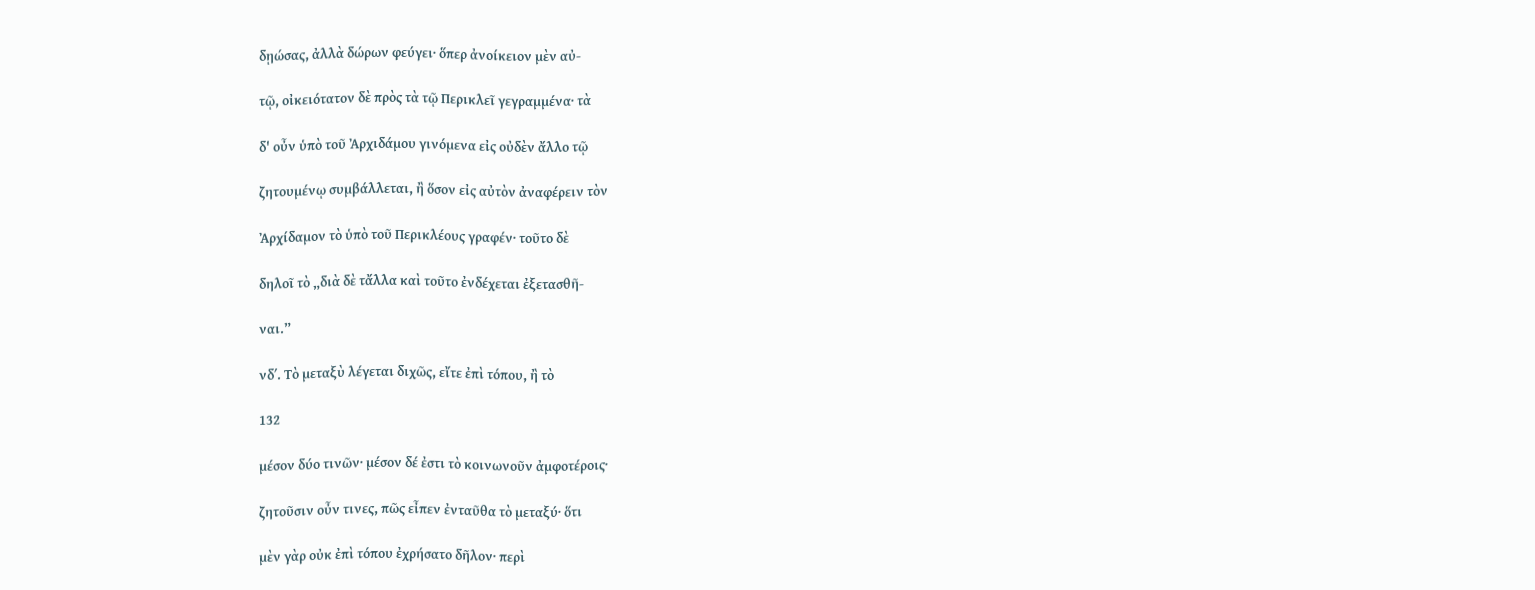δῃώσας, ἀλλὰ δώρων φεύγει· ὅπερ ἀνοίκειον μὲν αὐ-

τῷ, οἰκειότατον δὲ πρὸς τὰ τῷ Περικλεῖ γεγραμμένα· τὰ

δ' οὖν ὑπὸ τοῦ Ἀρχιδάμου γινόμενα εἰς οὐδὲν ἄλλο τῷ

ζητουμένῳ συμβάλλεται, ἢ ὅσον εἰς αὐτὸν ἀναφέρειν τὸν

Ἀρχίδαμον τὸ ὑπὸ τοῦ Περικλέους γραφέν· τοῦτο δὲ

δηλοῖ τὸ „διὰ δὲ τἄλλα καὶ τοῦτο ἐνδέχεται ἐξετασθῆ-

ναι.”

νδʹ. Τὸ μεταξὺ λέγεται διχῶς, εἴτε ἐπὶ τόπου, ἢ τὸ

132

μέσον δύο τινῶν· μέσον δέ ἐστι τὸ κοινωνοῦν ἀμφοτέροις·

ζητοῦσιν οὖν τινες, πῶς εἶπεν ἐνταῦθα τὸ μεταξύ· ὅτι

μὲν γὰρ οὐκ ἐπὶ τόπου ἐχρήσατο δῆλον· περὶ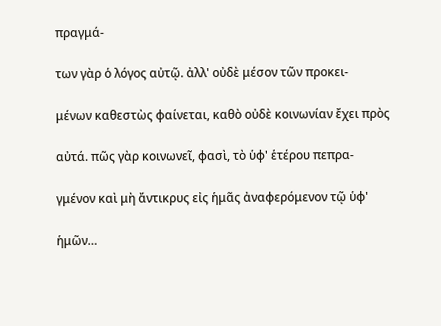πραγμά-

των γὰρ ὁ λόγος αὐτῷ. ἀλλ' οὐδὲ μέσον τῶν προκει-

μένων καθεστὼς φαίνεται, καθὸ οὐδὲ κοινωνίαν ἔχει πρὸς

αὐτά. πῶς γὰρ κοινωνεῖ, φασὶ, τὸ ὑφ' ἑτέρου πεπρα-

γμένον καὶ μὴ ἄντικρυς εἰς ἡμᾶς ἀναφερόμενον τῷ ὑφ'

ἡμῶν…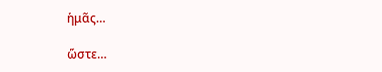ἡμᾶς…

ὥστε…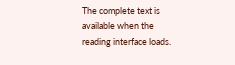The complete text is available when the reading interface loads.